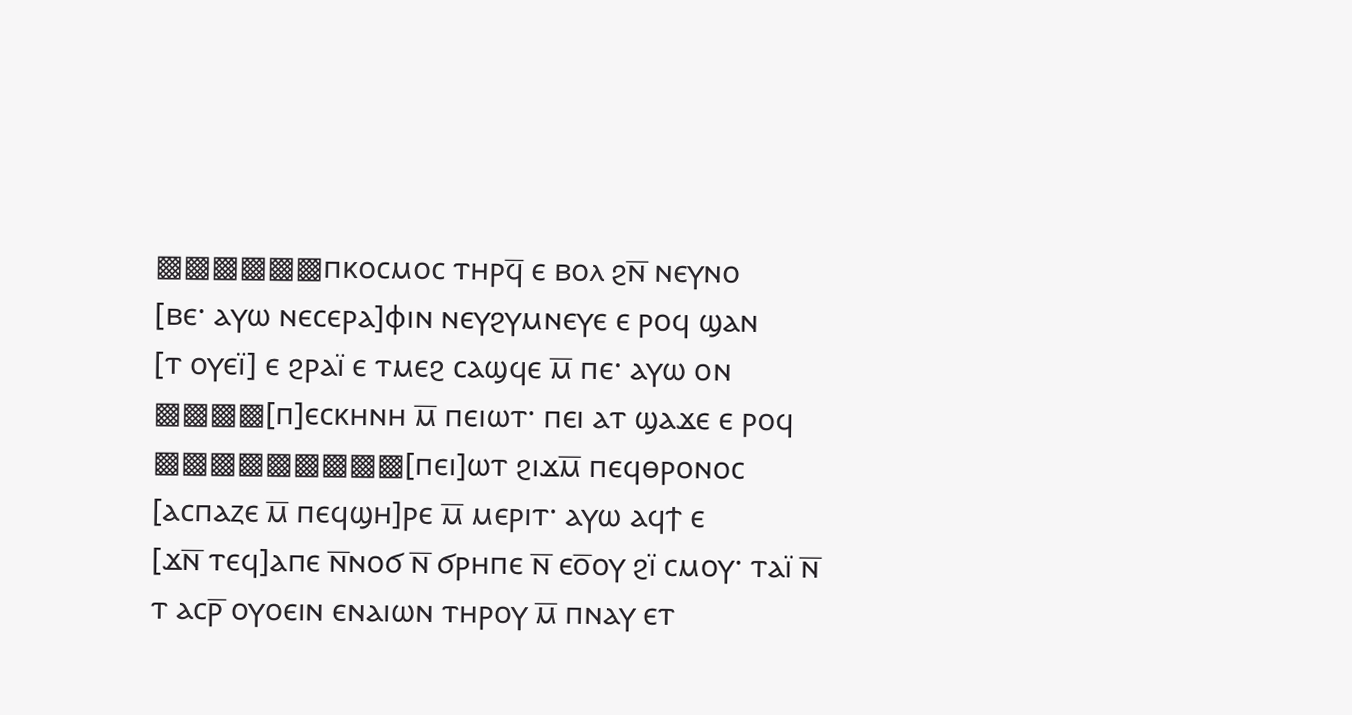▩▩▩▩▩▩ⲡⲕⲟⲥⲙⲟⲥ ⲧⲏⲣϥ̅ ⲉ ⲃⲟⲗ ϩⲛ̅ ⲛⲉⲩⲛⲟ
[ⲃⲉ· ⲁⲩⲱ ⲛⲉⲥⲉⲣⲁ]ⲫⲓⲛ ⲛⲉⲩϩⲩⲙⲛⲉⲩⲉ ⲉ ⲣⲟϥ ϣⲁⲛ
[ⲧ ⲟⲩⲉⲓ̈] ⲉ ϩⲣⲁⲓ̈ ⲉ ⲧⲙⲉϩ ⲥⲁϣϥⲉ ⲙ̅ ⲡⲉ· ⲁⲩⲱ ⲟⲛ
▩▩▩▩[ⲡ]ⲉⲥⲕⲏⲛⲏ ⲙ̅ ⲡⲉⲓⲱⲧ· ⲡⲉⲓ ⲁⲧ ϣⲁϫⲉ ⲉ ⲣⲟϥ
▩▩▩▩▩▩▩▩▩[ⲡⲉⲓ]ⲱⲧ ϩⲓϫⲙ̅ ⲡⲉϥⲑⲣⲟⲛⲟⲥ
[ⲁⲥⲡⲁⲍⲉ ⲙ̅ ⲡⲉϥϣⲏ]ⲣⲉ ⲙ̅ ⲙⲉⲣⲓⲧ· ⲁⲩⲱ ⲁϥϯ ⲉ
[ϫⲛ̅ ⲧⲉϥ]ⲁⲡⲉ ⲛ̅ⲛⲟϭ ⲛ̅ ϭⲣⲏⲡⲉ ⲛ̅ ⲉⲟ̅ⲟⲩ ϩⲓ̈ ⲥⲙⲟⲩ· ⲧⲁⲓ̈ ⲛ̅
ⲧ ⲁⲥⲣ̅ ⲟⲩⲟⲉⲓⲛ ⲉⲛⲁⲓⲱⲛ ⲧⲏⲣⲟⲩ ⲙ̅ ⲡⲛⲁⲩ ⲉⲧ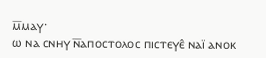ⲙ̅ⲙⲁⲩ·
ⲱ ⲛⲁ ⲥⲛⲏⲩ ⲛ̅ⲁⲡⲟⲥⲧⲟⲗⲟⲥ ⲡⲓⲥⲧⲉⲩⲉ̂ ⲛⲁⲓ̈ ⲁⲛⲟⲕ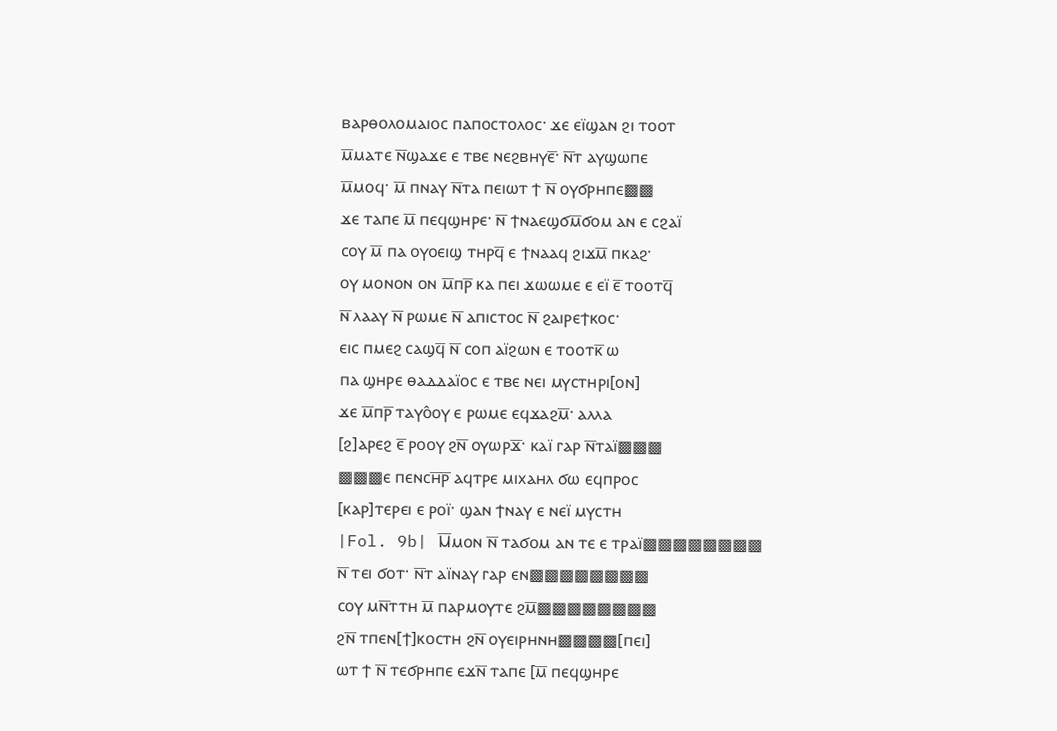ⲃⲁⲣⲑⲟⲗⲟⲙⲁⲓⲟⲥ ⲡⲁⲡⲟⲥⲧⲟⲗⲟⲥ· ϫⲉ ⲉⲓ̈ϣⲁⲛ ϩⲓ ⲧⲟⲟⲧ
ⲙ̅ⲙⲁⲧⲉ ⲛ̅ϣⲁϫⲉ ⲉ ⲧⲃⲉ ⲛⲉϩⲃⲏⲩⲉ̅· ⲛ̅ⲧ ⲁⲩϣⲱⲡⲉ
ⲙ̅ⲙⲟϥ· ⲙ̅ ⲡⲛⲁⲩ ⲛ̅ⲧⲁ ⲡⲉⲓⲱⲧ ϯ ⲛ̅ ⲟⲩϭⲣⲏⲡⲉ▩▩
ϫⲉ ⲧⲁⲡⲉ ⲙ̅ ⲡⲉϥϣⲏⲣⲉ· ⲛ̅ ϯⲛⲁⲉϣϭⲙ̅ϭⲟⲙ ⲁⲛ ⲉ ⲥϩⲁⲓ̈
ⲥⲟⲩ ⲙ̅ ⲡⲁ ⲟⲩⲟⲉⲓϣ ⲧⲏⲣϥ̅ ⲉ ϯⲛⲁⲁϥ ϩⲓϫⲙ̅ ⲡⲕⲁϩ·
ⲟⲩ ⲙⲟⲛⲟⲛ ⲟⲛ ⲙ̅ⲡⲣ̅ ⲕⲁ ⲡⲉⲓ ϫⲱⲱⲙⲉ ⲉ ⲉⲓ̈ ⲉ̅ ⲧⲟⲟⲧϥ̅
ⲛ̅ ⲗⲁⲁⲩ ⲛ̅ ⲣⲱⲙⲉ ⲛ̅ ⲁⲡⲓⲥⲧⲟⲥ ⲛ̅ ϩⲁⲓⲣⲉϯⲕⲟⲥ·
ⲉⲓⲥ ⲡⲙⲉϩ ⲥⲁϣϥ̅ ⲛ̅ ⲥⲟⲡ ⲁⲓ̈ϩⲱⲛ ⲉ ⲧⲟⲟⲧⲕ̅ ⲱ
ⲡⲁ ϣⲏⲣⲉ ⲑⲁⲇⲇⲁⲓ̈ⲟⲥ ⲉ ⲧⲃⲉ ⲛⲉⲓ ⲙⲩⲥⲧⲏⲣⲓ[ⲟⲛ]
ϫⲉ ⲙ̅ⲡⲣ̅ ⲧⲁⲩⲟ̂ⲟⲩ ⲉ ⲣⲱⲙⲉ ⲉϥϫⲁϩⲙ̅· ⲁⲗⲗⲁ
[ϩ]ⲁⲣⲉϩ ⲉ̅ ⲣⲟⲟⲩ ϩⲛ̅ ⲟⲩⲱⲣϫ̅· ⲕⲁⲓ̈ ⲅⲁⲣ ⲛ̅ⲧⲁⲓ̈▩▩▩
▩▩▩ⲉ ⲡⲉⲛⲥⲏ̅ⲣ̅ ⲁϥⲧⲣⲉ ⲙⲓⲭⲁⲏⲗ ϭⲱ ⲉϥⲡⲣⲟⲥ
[ⲕⲁⲣ]ⲧⲉⲣⲉⲓ ⲉ ⲣⲟⲓ̈· ϣⲁⲛ ϯⲛⲁⲩ ⲉ ⲛⲉⲓ̈ ⲙⲩⲥⲧⲏ
|Fol. 9b| Ⲙ̅ⲙⲟⲛ ⲛ̅ ⲧⲁϭⲟⲙ ⲁⲛ ⲧⲉ ⲉ ⲧⲣⲁⲓ̈▩▩▩▩▩▩▩▩
ⲛ̅ ⲧⲉⲓ ϭⲟⲧ· ⲛ̅ⲧ ⲁⲓ̈ⲛⲁⲩ ⲅⲁⲣ ⲉⲛ▩▩▩▩▩▩▩▩
ⲥⲟⲩ ⲙⲛ̅ⲧⲧⲏ ⲙ̅ ⲡⲁⲣⲙⲟⲩⲧⲉ ϩⲙ̅▩▩▩▩▩▩▩▩
ϩⲛ̅ ⲧⲡⲉⲛ[ϯ]ⲕⲟⲥⲧⲏ ϩⲛ̅ ⲟⲩⲉⲓⲣⲏⲛⲏ▩▩▩▩[ⲡⲉⲓ]
ⲱⲧ ϯ ⲛ̅ ⲧⲉϭⲣⲏⲡⲉ ⲉϫⲛ̅ ⲧⲁⲡⲉ [ⲙ̅ ⲡⲉϥϣⲏⲣⲉ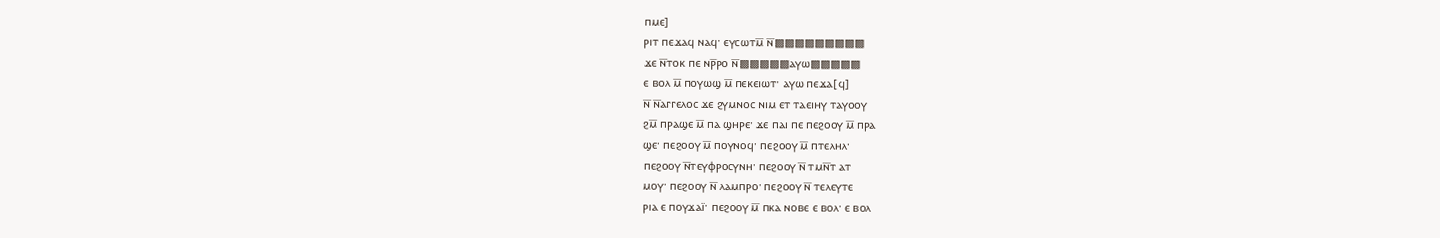ⲡⲙⲉ]
ⲣⲓⲧ ⲡⲉϫⲁϥ ⲛⲁϥ· ⲉⲩⲥⲱⲧⲙ̅ ⲛ̅▩▩▩▩▩▩▩▩▩
ϫⲉ ⲛ̅ⲧⲟⲕ ⲡⲉ ⲛⲣ̅ⲣⲟ ⲛ̅▩▩▩▩▩ⲁⲩⲱ▩▩▩▩▩
ⲉ ⲃⲟⲗ ⲙ̅ ⲡⲟⲩⲱϣ ⲙ̅ ⲡⲉⲕⲉⲓⲱⲧ· ⲁⲩⲱ ⲡⲉϫⲁ[ϥ]
ⲛ̅ ⲛ̅ⲁⲅⲅⲉⲗⲟⲥ ϫⲉ ϩⲩⲙⲛⲟⲥ ⲛⲓⲙ ⲉⲧ ⲧⲁⲉⲓⲏⲩ ⲧⲁⲩⲟⲟⲩ
ϩⲙ̅ ⲡⲣⲁϣⲉ ⲙ̅ ⲡⲁ ϣⲏⲣⲉ· ϫⲉ ⲡⲁⲓ ⲡⲉ ⲡⲉϩⲟⲟⲩ ⲙ̅ ⲡⲣⲁ
ϣⲉ· ⲡⲉϩⲟⲟⲩ ⲙ̅ ⲡⲟⲩⲛⲟϥ· ⲡⲉϩⲟⲟⲩ ⲙ̅ ⲡⲧⲉⲗⲏⲗ·
ⲡⲉϩⲟⲟⲩ ⲛ̅ⲧⲉⲩⲫⲣⲟⲥⲩⲛⲏ· ⲡⲉϩⲟⲟⲩ ⲛ̅ ⲧⲙⲛ̅ⲧ ⲁⲧ
ⲙⲟⲩ· ⲡⲉϩⲟⲟⲩ ⲛ̅ ⲗⲁⲙⲡⲣⲟ· ⲡⲉϩⲟⲟⲩ ⲛ̅ ⲧⲉⲗⲉⲩⲧⲉ
ⲣⲓⲁ ⲉ ⲡⲟⲩϫⲁⲓ̈· ⲡⲉϩⲟⲟⲩ ⲙ̅ ⲡⲕⲁ ⲛⲟⲃⲉ ⲉ ⲃⲟⲗ· ⲉ ⲃⲟⲗ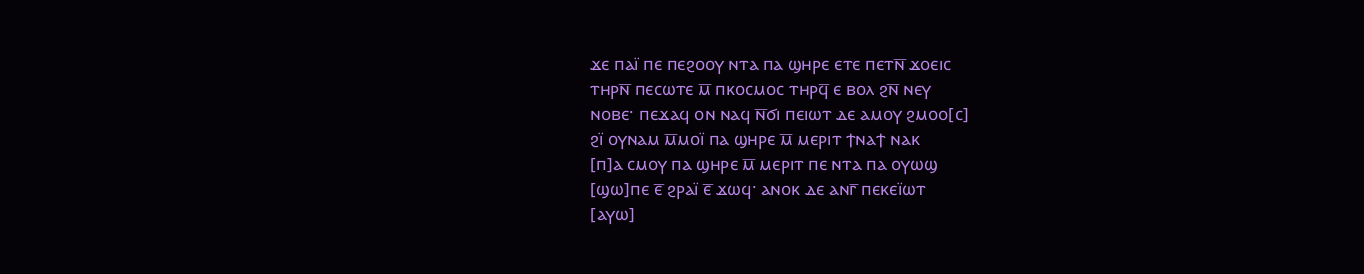ϫⲉ ⲡⲁⲓ̈ ⲡⲉ ⲡⲉϩⲟⲟⲩ ⲛⲧⲁ ⲡⲁ ϣⲏⲣⲉ ⲉⲧⲉ ⲡⲉⲧⲛ̅ ϫⲟⲉⲓⲥ
ⲧⲏⲣⲛ̅ ⲡⲉⲥⲱⲧⲉ ⲙ̅ ⲡⲕⲟⲥⲙⲟⲥ ⲧⲏⲣϥ̅ ⲉ ⲃⲟⲗ ϩⲛ̅ ⲛⲉⲩ
ⲛⲟⲃⲉ· ⲡⲉϫⲁϥ ⲟⲛ ⲛⲁϥ ⲛ̅ϭⲓ ⲡⲉⲓⲱⲧ ⲇⲉ ⲁⲙⲟⲩ ϩⲙⲟⲟ[ⲥ]
ϩⲓ̈ ⲟⲩⲛⲁⲙ ⲙ̅ⲙⲟⲓ̈ ⲡⲁ ϣⲏⲣⲉ ⲙ̅ ⲙⲉⲣⲓⲧ ϯⲛⲁϯ ⲛⲁⲕ
[ⲡ]ⲁ ⲥⲙⲟⲩ ⲡⲁ ϣⲏⲣⲉ ⲙ̅ ⲙⲉⲣⲓⲧ ⲡⲉ ⲛⲧⲁ ⲡⲁ ⲟⲩⲱϣ
[ϣⲱ]ⲡⲉ ⲉ̅ ϩⲣⲁⲓ̈ ⲉ̅ ϫⲱϥ· ⲁⲛⲟⲕ ⲇⲉ ⲁⲛⲅ̅ ⲡⲉⲕⲉⲓ̈ⲱⲧ
[ⲁⲩⲱ]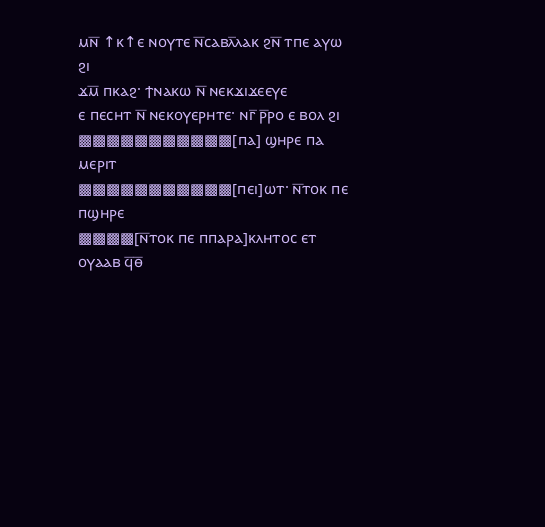ⲙⲛ̅ ↑ⲕ↑ⲉ ⲛⲟⲩⲧⲉ ⲛ̅ⲥⲁⲃⲗ̅ⲗⲁⲕ ϩⲛ̅ ⲧⲡⲉ ⲁⲩⲱ ϩⲓ
ϫⲙ̅ ⲡⲕⲁϩ· ϯⲛⲁⲕⲱ ⲛ̅ ⲛⲉⲕϫⲓϫⲉⲉⲩⲉ
ⲉ ⲡⲉⲥⲏⲧ ⲛ̅ ⲛⲉⲕⲟⲩⲉⲣⲏⲧⲉ· ⲛⲅ̅ ⲣ̅ⲣⲟ ⲉ ⲃⲟⲗ ϩⲓ
▩▩▩▩▩▩▩▩▩▩▩[ⲡⲁ] ϣⲏⲣⲉ ⲡⲁ ⲙⲉⲣⲓⲧ
▩▩▩▩▩▩▩▩▩▩▩[ⲡⲉⲓ]ⲱⲧ· ⲛ̅ⲧⲟⲕ ⲡⲉ ⲡϣⲏⲣⲉ
▩▩▩▩[ⲛ̅ⲧⲟⲕ ⲡⲉ ⲡⲡⲁⲣⲁ]ⲕⲗⲏⲧⲟⲥ ⲉⲧ ⲟⲩⲁⲁⲃ ϥ̅ⲑ̅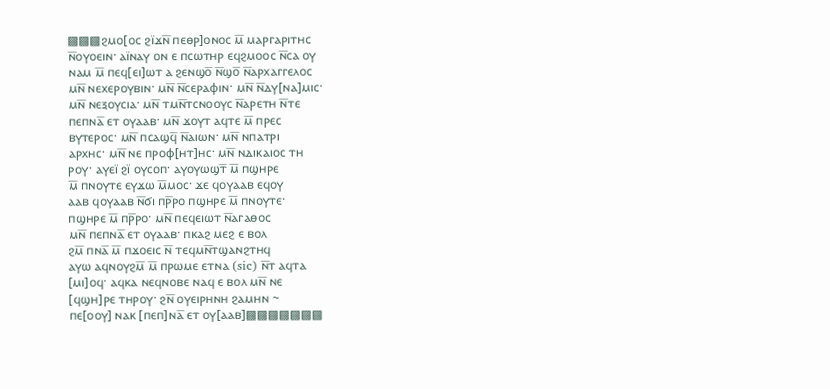▩▩▩ϩⲙⲟ[ⲟⲥ ϩⲓ̈ϫⲛ̅ ⲡⲉⲑⲣ]ⲟⲛⲟⲥ ⲙ̅ ⲙⲁⲣⲅⲁⲣⲓⲧⲏⲥ
ⲛ̅ⲟⲩⲟⲉⲓⲛ· ⲁⲓ̈ⲛⲁⲩ ⲟⲛ ⲉ ⲡⲥⲱⲧⲏⲣ ⲉϥϩⲙⲟⲟⲥ ⲛ̅ⲥⲁ ⲟⲩ
ⲛⲁⲙ ⲙ̅ ⲡⲉϥ[ⲉⲓ]ⲱⲧ ⲁ ϩⲉⲛϣⲟ̅ ⲛ̅ϣⲟ̅ ⲛ̅ⲁⲣⲭⲁⲅⲅⲉⲗⲟⲥ
ⲙⲛ̅ ⲛⲉⲭⲉⲣⲟⲩⲃⲓⲛ· ⲙⲛ̅ ⲛ̅ⲥⲉⲣⲁⲫⲓⲛ· ⲙⲛ̅ ⲛ̅ⲇⲩ[ⲛⲁ]ⲙⲓⲥ·
ⲙⲛ̅ ⲛⲉⲝⲟⲩⲥⲓⲁ· ⲙⲛ̅ ⲧⲙⲛ̅ⲧⲥⲛⲟⲟⲩⲥ ⲛ̅ⲁⲣⲉⲧⲏ ⲛ̅ⲧⲉ
ⲡⲉⲡⲛⲁ̅ ⲉⲧ ⲟⲩⲁⲁⲃ· ⲙⲛ̅ ϫⲟⲩⲧ ⲁϥⲧⲉ ⲙ̅ ⲡⲣⲉⲥ
ⲃⲩⲧⲉⲣⲟⲥ· ⲙⲛ̅ ⲡⲥⲁϣϥ̅ ⲛ̅ⲁⲓⲱⲛ· ⲙⲛ̅ ⲛⲡⲁⲧⲣⲓ
ⲁⲣⲭⲏⲥ· ⲙⲛ̅ ⲛⲉ ⲡⲣⲟⲫ[ⲏⲧ]ⲏⲥ· ⲙⲛ̅ ⲛⲇⲓⲕⲁⲓⲟⲥ ⲧⲏ
ⲣⲟⲩ· ⲁⲩⲉⲓ̈ ϩⲓ̈ ⲟⲩⲥⲟⲡ· ⲁⲩⲟⲩⲱϣⲧ̅ ⲙ̅ ⲡϣⲏⲣⲉ
ⲙ̅ ⲡⲛⲟⲩⲧⲉ ⲉⲩϫⲱ ⲙ̅ⲙⲟⲥ· ϫⲉ ϥⲟⲩⲁⲁⲃ ⲉϥⲟⲩ
ⲁⲁⲃ ϥⲟⲩⲁⲁⲃ ⲛ̅ϭⲓ ⲡⲣ̅ⲣⲟ ⲡϣⲏⲣⲉ ⲙ̅ ⲡⲛⲟⲩⲧⲉ·
ⲡϣⲏⲣⲉ ⲙ̅ ⲡⲣ̅ⲣⲟ· ⲙⲛ̅ ⲡⲉϥⲉⲓⲱⲧ ⲛ̅ⲁⲅⲁⲑⲟⲥ
ⲙⲛ̅ ⲡⲉⲡⲛⲁ̅ ⲉⲧ ⲟⲩⲁⲁⲃ· ⲡⲕⲁϩ ⲙⲉϩ ⲉ ⲃⲟⲗ
ϩⲙ̅ ⲡⲛⲁ̅ ⲙ̅ ⲡϫⲟⲉⲓⲥ ⲛ̅ ⲧⲉϥⲙⲛ̅ⲧϣⲁⲛϩⲧⲏϥ
ⲁⲩⲱ ⲁϥⲛⲟⲩϩⲙ̅ ⲙ̅ ⲡⲣⲱⲙⲉ ⲉⲧⲛⲁ (sic) ⲛ̅ⲧ ⲁϥⲧⲁ
[ⲙⲓ]ⲟϥ· ⲁϥⲕⲁ ⲛⲉϥⲛⲟⲃⲉ ⲛⲁϥ ⲉ ⲃⲟⲗ ⲙⲛ̅ ⲛⲉ
[ϥϣⲏ]ⲣⲉ ⲧⲏⲣⲟⲩ· ϩⲛ̅ ⲟⲩⲉⲓⲣⲏⲛⲏ ϩⲁⲙⲏⲛ ~
ⲡⲉ[ⲟⲟⲩ] ⲛⲁⲕ [ⲡⲉⲡ]ⲛⲁ̅ ⲉⲧ ⲟⲩ[ⲁⲁⲃ]▩▩▩▩▩▩▩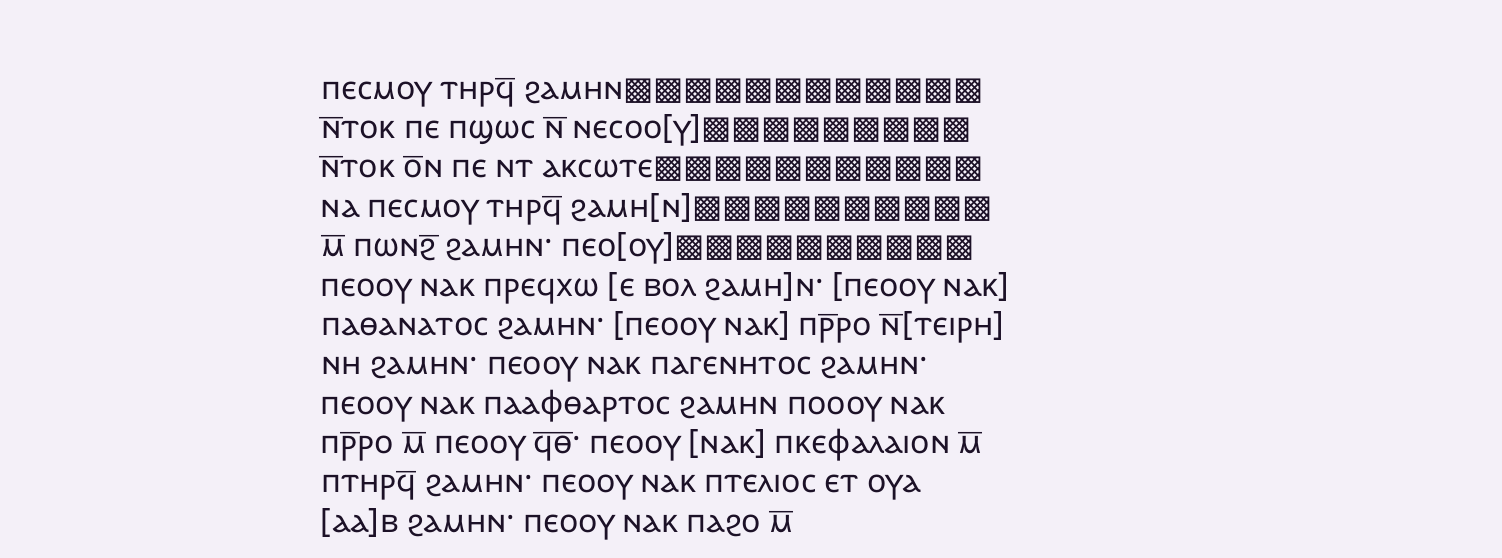ⲡⲉⲥⲙⲟⲩ ⲧⲏⲣϥ̅ ϩⲁⲙⲏⲛ▩▩▩▩▩▩▩▩▩▩▩▩
ⲛ̅ⲧⲟⲕ ⲡⲉ ⲡϣⲱⲥ ⲛ̅ ⲛⲉⲥⲟⲟ[ⲩ]▩▩▩▩▩▩▩▩▩
ⲛ̅ⲧⲟⲕ ⲟ̅ⲛ ⲡⲉ ⲛⲧ ⲁⲕⲥⲱⲧⲉ▩▩▩▩▩▩▩▩▩▩▩
ⲛⲁ ⲡⲉⲥⲙⲟⲩ ⲧⲏⲣϥ̅ ϩⲁⲙⲏ[ⲛ]▩▩▩▩▩▩▩▩▩▩
ⲙ̅ ⲡⲱⲛϩ̅ ϩⲁⲙⲏⲛ· ⲡⲉⲟ[ⲟⲩ]▩▩▩▩▩▩▩▩▩▩
ⲡⲉⲟⲟⲩ ⲛⲁⲕ ⲡⲣⲉϥⲭⲱ [ⲉ ⲃⲟⲗ ϩⲁⲙⲏ]ⲛ· [ⲡⲉⲟⲟⲩ ⲛⲁⲕ]
ⲡⲁⲑⲁⲛⲁⲧⲟⲥ ϩⲁⲙⲏⲛ· [ⲡⲉⲟⲟⲩ ⲛⲁⲕ] ⲡⲣ̅ⲣⲟ ⲛ̅[ⲧⲉⲓⲣⲏ]
ⲛⲏ ϩⲁⲙⲏⲛ· ⲡⲉⲟⲟⲩ ⲛⲁⲕ ⲡⲁⲅⲉⲛⲏⲧⲟⲥ ϩⲁⲙⲏⲛ·
ⲡⲉⲟⲟⲩ ⲛⲁⲕ ⲡⲁⲁⲫⲑⲁⲣⲧⲟⲥ ϩⲁⲙⲏⲛ ⲡⲟⲟⲟⲩ ⲛⲁⲕ
ⲡⲣ̅ⲣⲟ ⲙ̅ ⲡⲉⲟⲟⲩ ϥ̅ⲑ̅· ⲡⲉⲟⲟⲩ [ⲛⲁⲕ] ⲡⲕⲉⲫⲁⲗⲁⲓⲟⲛ ⲙ̅
ⲡⲧⲏⲣϥ̅ ϩⲁⲙⲏⲛ· ⲡⲉⲟⲟⲩ ⲛⲁⲕ ⲡⲧⲉⲗⲓⲟⲥ ⲉⲧ ⲟⲩⲁ
[ⲁⲁ]ⲃ ϩⲁⲙⲏⲛ· ⲡⲉⲟⲟⲩ ⲛⲁⲕ ⲡⲁϩⲟ ⲙ̅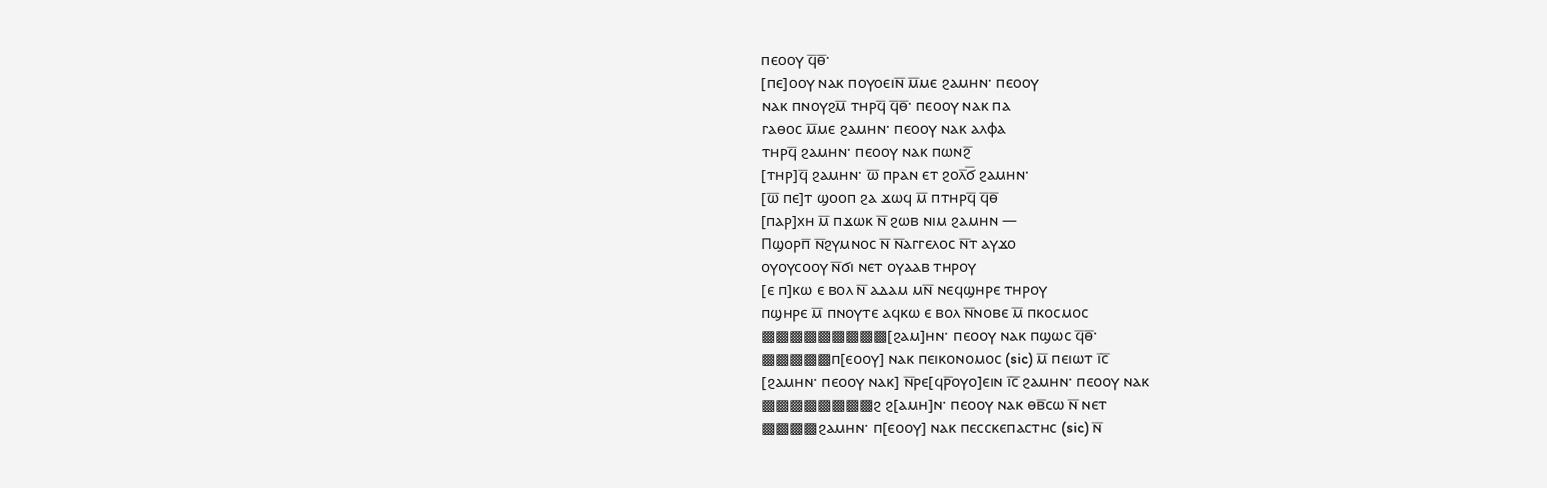ⲡⲉⲟⲟⲩ ϥ̅ⲑ̅·
[ⲡⲉ]ⲟⲟⲩ ⲛⲁⲕ ⲡⲟⲩⲟⲉⲓⲛ̅ ⲙ̅ⲙⲉ ϩⲁⲙⲏⲛ· ⲡⲉⲟⲟⲩ
ⲛⲁⲕ ⲡⲛⲟⲩϩⲙ̅ ⲧⲏⲣϥ̅ ϥ̅ⲑ̅· ⲡⲉⲟⲟⲩ ⲛⲁⲕ ⲡⲁ
ⲅⲁⲑⲟⲥ ⲙ̅ⲙⲉ ϩⲁⲙⲏⲛ· ⲡⲉⲟⲟⲩ ⲛⲁⲕ ⲁⲗⲫⲁ
ⲧⲏⲣϥ̅ ϩⲁⲙⲏⲛ· ⲡⲉⲟⲟⲩ ⲛⲁⲕ ⲡⲱⲛϩ̅
[ⲧⲏⲣ]ϥ̅ ϩⲁⲙⲏⲛ· ⲱ̅ ⲡⲣⲁⲛ ⲉⲧ ϩⲟⲗ̅ϭ̅ ϩⲁⲙⲏⲛ·
[ⲱ̅ ⲡⲉ]ⲧ ϣⲟⲟⲡ ϩⲁ ϫⲱϥ ⲙ̅ ⲡⲧⲏⲣϥ̅ ϥ̅ⲑ̅
[ⲡⲁⲣ]ⲭⲏ ⲙ̅ ⲡϫⲱⲕ ⲛ̅ ϩⲱⲃ ⲛⲓⲙ ϩⲁⲙⲏⲛ —
Ⲡϣⲟⲣⲡ̅ ⲛ̅ϩⲩⲙⲛⲟⲥ ⲛ̅ ⲛ̅ⲁⲅⲅⲉⲗⲟⲥ ⲛ̅ⲧ ⲁⲩϫⲟ
ⲟⲩⲟⲩⲥⲟⲟⲩ ⲛ̅ϭⲓ ⲛⲉⲧ ⲟⲩⲁⲁⲃ ⲧⲏⲣⲟⲩ
[ⲉ ⲡ]ⲕⲱ ⲉ ⲃⲟⲗ ⲛ̅ ⲁⲇⲁⲙ ⲙⲛ̅ ⲛⲉϥϣⲏⲣⲉ ⲧⲏⲣⲟⲩ
ⲡϣⲏⲣⲉ ⲙ̅ ⲡⲛⲟⲩⲧⲉ ⲁϥⲕⲱ ⲉ ⲃⲟⲗ ⲛ̅ⲛⲟⲃⲉ ⲙ̅ ⲡⲕⲟⲥⲙⲟⲥ
▩▩▩▩▩▩▩▩▩[ϩⲁⲙ]ⲏⲛ· ⲡⲉⲟⲟⲩ ⲛⲁⲕ ⲡϣⲱⲥ ϥ̅ⲑ̅·
▩▩▩▩▩ⲡ[ⲉⲟⲟⲩ] ⲛⲁⲕ ⲡⲉⲓⲕⲟⲛⲟⲙⲟⲥ (sic) ⲙ̅ ⲡⲉⲓⲱⲧ ⲓ̅ⲥ̅
[ϩⲁⲙⲏⲛ· ⲡⲉⲟⲟⲩ ⲛⲁⲕ] ⲛ̅ⲣⲉ[ϥⲣ̅ⲟⲩⲟ]ⲉⲓⲛ ⲓ̅ⲥ̅ ϩⲁⲙⲏⲛ· ⲡⲉⲟⲟⲩ ⲛⲁⲕ
▩▩▩▩▩▩▩▩ϩ ϩ[ⲁⲙⲏ]ⲛ· ⲡⲉⲟⲟⲩ ⲛⲁⲕ ⲑⲃ̅ⲥⲱ ⲛ̅ ⲛⲉⲧ
▩▩▩▩ϩⲁⲙⲏⲛ· ⲡ[ⲉⲟⲟⲩ] ⲛⲁⲕ ⲡⲉⲥⲥⲕⲉⲡⲁⲥⲧⲏⲥ (sic) ⲛ̅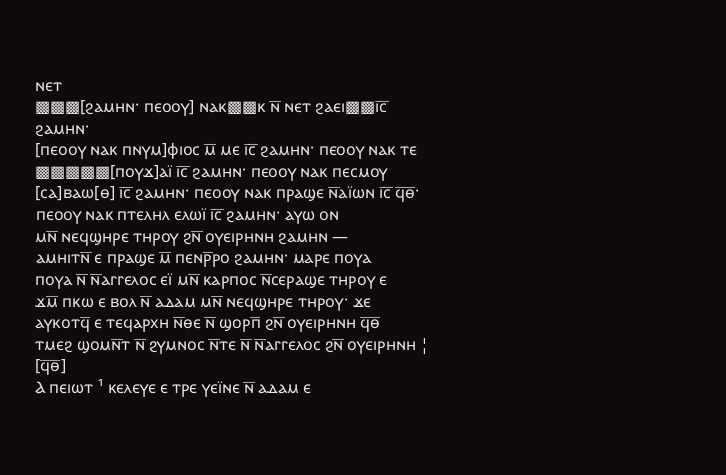ⲛⲉⲧ
▩▩▩[ϩⲁⲙⲏⲛ· ⲡⲉⲟⲟⲩ] ⲛⲁⲕ▩▩ⲕ ⲛ̅ ⲛⲉⲧ ϩⲁⲉⲓ▩▩ⲓ̅ⲥ̅ ϩⲁⲙⲏⲛ·
[ⲡⲉⲟⲟⲩ ⲛⲁⲕ ⲡⲛⲩⲙ]ⲫⲓⲟⲥ ⲙ̅ ⲙⲉ ⲓ̅ⲥ̅ ϩⲁⲙⲏⲛ· ⲡⲉⲟⲟⲩ ⲛⲁⲕ ⲧⲉ
▩▩▩▩▩[ⲡⲟⲩϫ]ⲁⲓ̈ ⲓ̅ⲥ̅ ϩⲁⲙⲏⲛ· ⲡⲉⲟⲟⲩ ⲛⲁⲕ ⲡⲉⲥⲙⲟⲩ
[ⲥⲁ]ⲃⲁⲱ[ⲑ] ⲓ̅ⲥ̅ ϩⲁⲙⲏⲛ· ⲡⲉⲟⲟⲩ ⲛⲁⲕ ⲡⲣⲁϣⲉ ⲛ̅ⲁⲓ̈ⲱⲛ ⲓ̅ⲥ̅ ϥ̅ⲑ̅·
ⲡⲉⲟⲟⲩ ⲛⲁⲕ ⲡⲧⲉⲗⲏⲗ ⲉⲗⲱⲓ̈ ⲓ̅ⲥ̅ ϩⲁⲙⲏⲛ· ⲁⲩⲱ ⲟⲛ
ⲙⲛ̅ ⲛⲉϥϣⲏⲣⲉ ⲧⲏⲣⲟⲩ ϩⲛ̅ ⲟⲩⲉⲓⲣⲏⲛⲏ ϩⲁⲙⲏⲛ —
ⲁⲙⲏⲓⲧⲛ̅ ⲉ ⲡⲣⲁϣⲉ ⲙ̅ ⲡⲉⲛⲣ̅ⲣⲟ ϩⲁⲙⲏⲛ· ⲙⲁⲣⲉ ⲡⲟⲩⲁ
ⲡⲟⲩⲁ ⲛ̅ ⲛ̅ⲁⲅⲅⲉⲗⲟⲥ ⲉⲓ̈ ⲙⲛ̅ ⲕⲁⲣⲡⲟⲥ ⲛ̅ⲥⲉⲣⲁϣⲉ ⲧⲏⲣⲟⲩ ⲉ
ϫⲙ̅ ⲡⲕⲱ ⲉ ⲃⲟⲗ ⲛ̅ ⲁⲇⲁⲙ ⲙⲛ̅ ⲛⲉϥϣⲏⲣⲉ ⲧⲏⲣⲟⲩ· ϫⲉ
ⲁⲩⲕⲟⲧϥ̅ ⲉ ⲧⲉϥⲁⲣⲭⲏ ⲛ̅ⲑⲉ ⲛ̅ ϣⲟⲣⲡ̅ ϩⲛ̅ ⲟⲩⲉⲓⲣⲏⲛⲏ ϥ̅ⲑ̅
ⲧⲙⲉϩ ϣⲟⲙⲛ̅ⲧ ⲛ̅ ϩⲩⲙⲛⲟⲥ ⲛ̅ⲧⲉ ⲛ̅ ⲛ̅ⲁⲅⲅⲉⲗⲟⲥ ϩⲛ̅ ⲟⲩⲉⲓⲣⲏⲛⲏ ¦ [ϥ̅ⲑ̅]
Ⲁ ⲡⲉⲓⲱⲧ ¹ ⲕⲉⲗⲉⲩⲉ ⲉ ⲧⲣⲉ ⲩⲉⲓ̈ⲛⲉ ⲛ̅ ⲁⲇⲁⲙ ⲉ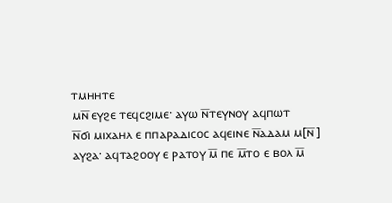ⲧⲙⲏⲏⲧⲉ
ⲙⲛ̅ ⲉⲩϩⲉ ⲧⲉϥⲥϩⲓⲙⲉ· ⲁⲩⲱ ⲛ̅ⲧⲉⲩⲛⲟⲩ ⲁϥⲡⲱⲧ
ⲛ̅ϭⲓ ⲙⲓⲭⲁⲏⲗ ⲉ ⲡⲡⲁⲣⲁⲇⲓⲥⲟⲥ ⲁϥⲉⲓⲛⲉ ⲛ̅ⲁⲇⲁⲙ ⲙ[ⲛ̅]
ⲁⲩϩⲁ· ⲁϥⲧⲁϩⲟⲟⲩ ⲉ ⲣⲁⲧⲟⲩ ⲙ̅ ⲡⲉ ⲙ̅ⲧⲟ ⲉ ⲃⲟⲗ ⲙ̅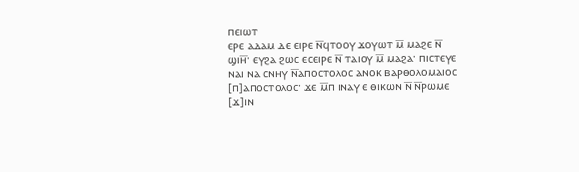ⲡⲉⲓⲱⲧ
ⲉⲣⲉ ⲁⲇⲁⲙ ⲇⲉ ⲉⲓⲣⲉ ⲛ̅ϥⲧⲟⲟⲩ ϫⲟⲩⲱⲧ ⲙ̅ ⲙⲁϩⲉ ⲛ̅
ϣⲓⲏ̅· ⲉⲩϩⲁ ϩⲱⲥ ⲉⲥⲉⲓⲣⲉ ⲛ̅ ⲧⲁⲓⲟⲩ ⲙ̅ ⲙⲁϩⲁ· ⲡⲓⲥⲧⲉⲩⲉ
ⲛⲁⲓ ⲛⲁ ⲥⲛⲏⲩ ⲛ̅ⲁⲡⲟⲥⲧⲟⲗⲟⲥ ⲁⲛⲟⲕ ⲃⲁⲣⲑⲟⲗⲟⲙⲁⲓⲟⲥ
[ⲡ]ⲁⲡⲟⲥⲧⲟⲗⲟⲥ· ϫⲉ ⲙ̅ⲡ ⲓⲛⲁⲩ ⲉ ⲑⲓⲕⲱⲛ ⲛ̅ ⲛ̅ⲣⲱⲙⲉ
[ϫ]ⲓⲛ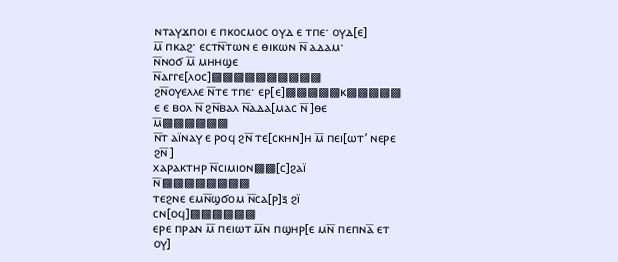ⲛⲧⲁⲩϫⲡⲟⲓ ⲉ ⲡⲕⲟⲥⲙⲟⲥ ⲟⲩⲇ ⲉ ⲧⲡⲉ· ⲟⲩⲇ[ⲉ]
ⲙ̅ ⲡⲕⲁϩ· ⲉⲥⲧⲛ̅ⲧⲱⲛ ⲉ ⲑⲓⲕⲱⲛ ⲛ̅ ⲁⲇⲁⲙ·
ⲛ̅ⲛⲟϭ ⲙ̅ ⲙⲏⲏϣⲉ ⲛ̅ⲁⲅⲅⲉ[ⲗⲟⲥ]▩▩▩▩▩▩▩▩▩▩
ϩⲛ̅ⲟⲩⲉⲗⲗⲉ ⲛ̅ⲧⲉ ⲧⲡⲉ· ⲉⲣ[ⲉ]▩▩▩▩▩ⲕ▩▩▩▩▩
ⲉ ⲉ ⲃⲟⲗ ⲛ̅ ϩⲛ̅ⲃⲁⲗ ⲛ̅ⲁⲇⲁ[ⲙⲁⲥ ⲛ̅]ⲑⲉ ⲙ̅▩▩▩▩▩▩
ⲛ̅ⲧ ⲁⲓ̈ⲛⲁⲩ ⲉ ⲣⲟϥ ϩⲛ̅ ⲧⲉ[ⲥⲕⲏⲛ]ⲏ ⲙ̅ ⲡⲉⲓ[ⲱⲧ’ ⲛⲉⲣⲉ ϩⲛ̅]
ⲭⲁⲣⲁⲕⲧⲏⲣ ⲛ̅ⲥⲓⲙⲓⲟⲛ▩▩[ⲥ]ϩⲁⲓ̈ ⲛ̅▩▩▩▩▩▩▩▩
ⲧⲉϩⲛⲉ ⲉⲙⲛ̅ϣϭⲟⲙ ⲛ̅ⲥⲁ[ⲣ]ⲝ ϩⲓ̈ ⲥⲛ[ⲟϥ]▩▩▩▩▩▩
ⲉⲣⲉ ⲡⲣⲁⲛ ⲙ̅ ⲡⲉⲓⲱⲧ ⲙ̅ⲛ ⲡϣⲏⲣ[ⲉ ⲙⲛ̅ ⲡⲉⲡⲛⲁ̅ ⲉⲧ ⲟⲩ]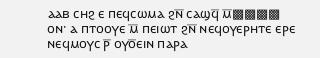ⲁⲁⲃ ⲥⲏϩ ⲉ ⲡⲉϥⲥⲱⲙⲁ ϩⲛ̅ ⲥⲁϣϥ̅ ⲙ̅▩▩▩▩
ⲟⲛ· ⲁ ⲡⲧⲟⲟⲩⲉ ⲙ̅ ⲡⲉⲓⲱⲧ ϩⲛ̅ ⲛⲉϥⲟⲩⲉⲣⲏⲧⲉ ⲉⲣⲉ
ⲛⲉϥⲙⲟⲩⲥ ⲣ̅ ⲟⲩⲟ̅ⲉⲓⲛ ⲡⲁⲣⲁ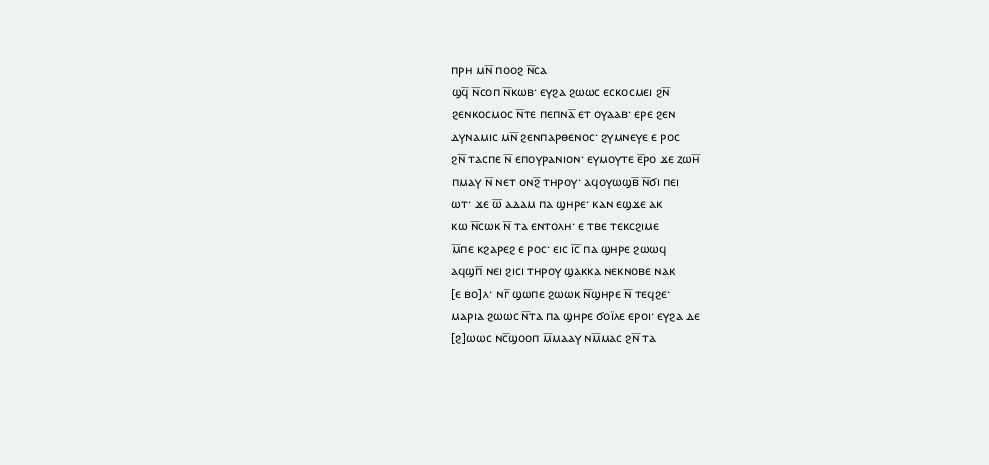ⲡⲣⲏ ⲙⲛ̅ ⲡⲟⲟϩ ⲛ̅ⲥⲁ
ϣϥ̅ ⲛ̅ⲥⲟⲡ ⲛ̅ⲕⲱⲃ· ⲉⲩϩⲁ ϩⲱⲱⲥ ⲉⲥⲕⲟⲥⲙⲉⲓ ϩⲛ̅
ϩⲉⲛⲕⲟⲥⲙⲟⲥ ⲛ̅ⲧⲉ ⲡⲉⲡⲛⲁ̅ ⲉⲧ ⲟⲩⲁⲁⲃ· ⲉⲣⲉ ϩⲉⲛ
ⲇⲩⲛⲁⲙⲓⲥ ⲙⲛ̅ ϩⲉⲛⲡⲁⲣⲑⲉⲛⲟⲥ· ϩⲩⲙⲛⲉⲩⲉ ⲉ ⲣⲟⲥ
ϩⲛ̅ ⲧⲁⲥⲡⲉ ⲛ̅ ⲉⲡⲟⲩⲣⲁⲛⲓⲟⲛ· ⲉⲩⲙⲟⲩⲧⲉ ⲉ̅ⲣⲟ ϫⲉ ⲍⲱⲏ̅
ⲡⲙⲁⲩ ⲛ̅ ⲛⲉⲧ ⲟⲛϩ̅ ⲧⲏⲣⲟⲩ· ⲁϥⲟⲩⲱϣⲃ̅ ⲛ̅ϭⲓ ⲡⲉⲓ
ⲱⲧ· ϫⲉ ⲱ̅ ⲁⲇⲁⲙ ⲡⲁ ϣⲏⲣⲉ· ⲕⲁⲛ ⲉϣϫⲉ ⲁⲕ
ⲕⲱ ⲛ̅ⲥⲱⲕ ⲛ̅ ⲧⲁ ⲉⲛⲧⲟⲗⲏ· ⲉ ⲧⲃⲉ ⲧⲉⲕⲥϩⲓⲙⲉ
ⲙ̅ⲡⲉ ⲕϩⲁⲣⲉϩ ⲉ ⲣⲟⲥ· ⲉⲓⲥ ⲓ̅ⲥ̅ ⲡⲁ ϣⲏⲣⲉ ϩⲱⲱϥ
ⲁϥϣⲡ̅ ⲛⲉⲓ ϩⲓⲥⲓ ⲧⲏⲣⲟⲩ ϣⲁⲕⲕⲁ ⲛⲉⲕⲛⲟⲃⲉ ⲛⲁⲕ
[ⲉ ⲃⲟ]ⲗ· ⲛⲅ̅ ϣⲱⲡⲉ ϩⲱⲱⲕ ⲛ̅ϣⲏⲣⲉ ⲛ̅ ⲧⲉϥϩⲉ·
ⲙⲁⲣⲓⲁ ϩⲱⲱⲥ ⲛ̅ⲧⲁ ⲡⲁ ϣⲏⲣⲉ ϭⲟⲓ̈ⲗⲉ ⲉⲣⲟⲓ· ⲉⲩϩⲁ ⲇⲉ
[ϩ]ⲱⲱⲥ ⲛⲥ̅ϣⲟⲟⲡ ⲙ̅ⲙⲁⲁⲩ ⲛⲙ̅ⲙⲁⲥ ϩⲛ̅ ⲧⲁ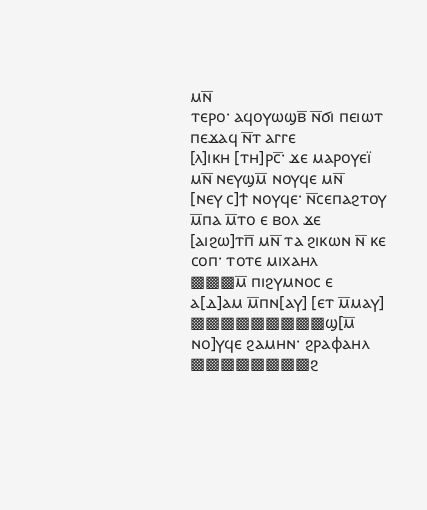ⲙⲛ̅
ⲧⲉⲣⲟ· ⲁϥⲟⲩⲱϣⲃ̅ ⲛ̅ϭⲓ ⲡⲉⲓⲱⲧ ⲡⲉϫⲁϥ ⲛ̅ⲧ ⲁⲅⲅⲉ
[ⲗ]ⲓⲕⲏ [ⲧⲏ]ⲣⲥ̅· ϫⲉ ⲙⲁⲣⲟⲩⲉⲓ̈ ⲙⲛ̅ ⲛⲉⲩϣⲙ̅ ⲛⲟⲩϥⲉ ⲙⲛ̅
[ⲛⲉⲩ ⲥ]ϯ ⲛⲟⲩϥⲉ· ⲛ̅ⲥⲉⲡⲁϩⲧⲟⲩ ⲙ̅ⲡⲁ ⲙ̅ⲧⲟ ⲉ ⲃⲟⲗ ϫⲉ
[ⲁⲓϩⲱ]ⲧⲡ̅ ⲙⲛ̅ ⲧⲁ ϩⲓⲕⲱⲛ ⲛ̅ ⲕⲉ ⲥⲟⲡ· ⲧⲟⲧⲉ ⲙⲓⲭⲁⲏⲗ
▩▩▩ⲙ̅ ⲡⲓϩⲩⲙⲛⲟⲥ ⲉ ⲁ[ⲇ]ⲁⲙ ⲙ̅ⲡⲛ[ⲁⲩ] [ⲉⲧ ⲙ̅ⲙⲁⲩ]
▩▩▩▩▩▩▩▩▩ϣ[ⲙ̅ ⲛⲟ]ⲩϥⲉ ϩⲁⲙⲏⲛ· ϩⲣⲁⲫⲁⲏⲗ
▩▩▩▩▩▩▩▩ϩ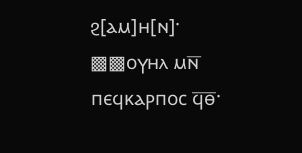ϩ[ⲁⲙ]ⲏ[ⲛ]· ▩▩ⲟⲩⲏⲗ ⲙⲛ̅ ⲡⲉϥⲕⲁⲣⲡⲟⲥ ϥ̅ⲑ̅·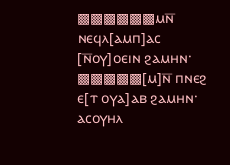▩▩▩▩▩▩ⲙⲛ̅ ⲛⲉϥⲗ[ⲁⲙⲡ]ⲁⲥ [ⲛ̅ⲟⲩ]ⲟⲉⲓⲛ ϩⲁⲙⲏⲛ·
▩▩▩▩▩[ⲙ]ⲛ̅ ⲡⲛⲉϩ ⲉ[ⲧ ⲟⲩⲁ]ⲁⲃ ϩⲁⲙⲏⲛ· ⲁⲥⲟⲩⲏⲗ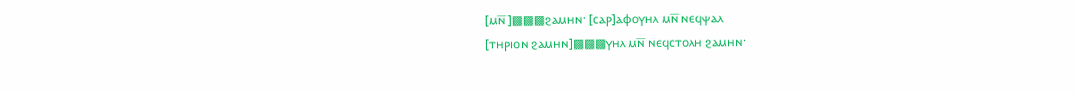[ⲙⲛ̅]▩▩▩ϩⲁⲙⲏⲛ· [ⲥⲁⲣ]ⲁⲫⲟⲩⲏⲗ ⲙⲛ̅ ⲛⲉϥⲯⲁⲗ
[ⲧⲏⲣⲓⲟⲛ ϩⲁⲙⲏⲛ]▩▩▩ⲩⲏⲗ ⲙⲛ̅ ⲛⲉϥⲥⲧⲟⲗⲏ ϩⲁⲙⲏⲛ·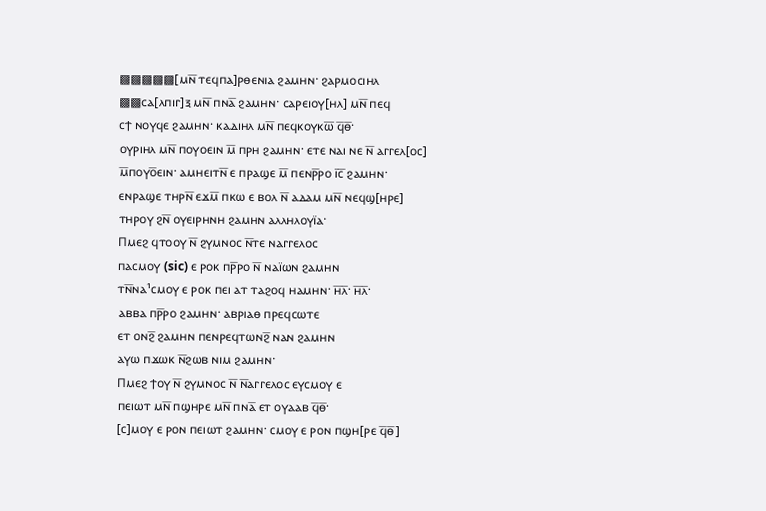▩▩▩▩▩[ⲙⲛ̅ ⲧⲉϥⲡⲁ]ⲣⲑⲉⲛⲓⲁ ϩⲁⲙⲏⲛ· ϩⲁⲣⲙⲟⲥⲓⲏⲗ
▩▩ⲥⲁ[ⲗⲡⲓⲅ]ⲝ ⲙⲛ̅ ⲡⲛⲁ̅ ϩⲁⲙⲏⲛ· ⲥⲁⲣⲉⲓⲟⲩ[ⲏⲗ] ⲙⲛ̅ ⲡⲉϥ
ⲥϯ ⲛⲟⲩϥⲉ ϩⲁⲙⲏⲛ· ⲕⲁⲇⲓⲏⲗ ⲙⲛ̅ ⲡⲉϥⲕⲟⲩⲕⲱ̅ ϥ̅ⲑ̅·
ⲟⲩⲣⲓⲏⲗ ⲙⲛ̅ ⲡⲟⲩⲟⲉⲓⲛ ⲙ̅ ⲡⲣⲏ ϩⲁⲙⲏⲛ· ⲉⲧⲉ ⲛⲁⲓ ⲛⲉ ⲛ̅ ⲁⲅⲅⲉⲗ[ⲟⲥ]
ⲙ̅ⲡⲟⲩⲟ̅ⲉⲓⲛ· ⲁⲙⲏⲉⲓⲧⲛ̅ ⲉ ⲡⲣⲁϣⲉ ⲙ̅ ⲡⲉⲛⲣ̅ⲣⲟ ⲓ̅ⲥ̅ ϩⲁⲙⲏⲛ·
ⲉⲛⲣⲁϣⲉ ⲧⲏⲣⲛ̅ ⲉϫⲙ̅ ⲡⲕⲱ ⲉ ⲃⲟⲗ ⲛ̅ ⲁⲇⲁⲙ ⲙⲛ̅ ⲛⲉϥϣ[ⲏⲣⲉ]
ⲧⲏⲣⲟⲩ ϩⲛ̅ ⲟⲩⲉⲓⲣⲏⲛⲏ ϩⲁⲙⲏⲛ ⲁⲗⲗⲏⲗⲟⲩⲓ̈ⲁ·
Ⲡⲙⲉϩ ϥⲧⲟⲟⲩ ⲛ̅ ϩⲩⲙⲛⲟⲥ ⲛ̅ⲧⲉ ⲛⲁⲅⲅⲉⲗⲟⲥ
ⲡⲁⲥⲙⲟⲩ (sic) ⲉ ⲣⲟⲕ ⲡⲣ̅ⲣⲟ ⲛ̅ ⲛⲁⲓ̈ⲱⲛ ϩⲁⲙⲏⲛ
ⲧⲛ̅ⲛⲁ¹ⲥⲙⲟⲩ ⲉ ⲣⲟⲕ ⲡⲉⲓ ⲁⲧ ⲧⲁϩⲟϥ ⲏⲁⲙⲏⲛ· ⲏ̅ⲗ̅· ⲏ̅ⲗ̅·
ⲁⲃⲃⲁ ⲡⲣ̅ⲣⲟ ϩⲁⲙⲏⲛ· ⲁⲃⲣⲓⲁⲑ ⲡⲣⲉϥⲥⲱⲧⲉ
ⲉⲧ ⲟⲛϩ̅ ϩⲁⲙⲏⲛ ⲡⲉⲛⲣⲉϥⲧⲱⲛϩ̅ ⲛⲁⲛ ϩⲁⲙⲏⲛ
ⲁⲩⲱ ⲡϫⲱⲕ ⲛ̅ϩⲱⲃ ⲛⲓⲙ ϩⲁⲙⲏⲛ·
Ⲡⲙⲉϩ ϯⲟⲩ ⲛ̅ ϩⲩⲙⲛⲟⲥ ⲛ̅ ⲛ̅ⲁⲅⲅⲉⲗⲟⲥ ⲉⲩⲥⲙⲟⲩ ⲉ
ⲡⲉⲓⲱⲧ ⲙⲛ̅ ⲡϣⲏⲣⲉ ⲙⲛ̅ ⲡⲛⲁ̅ ⲉⲧ ⲟⲩⲁⲁⲃ ϥ̅ⲑ̅·
[ⲥ]ⲙⲟⲩ ⲉ ⲣⲟⲛ ⲡⲉⲓⲱⲧ ϩⲁⲙⲏⲛ· ⲥⲙⲟⲩ ⲉ ⲣⲟⲛ ⲡϣⲏ[ⲣⲉ ϥ̅ⲑ̅]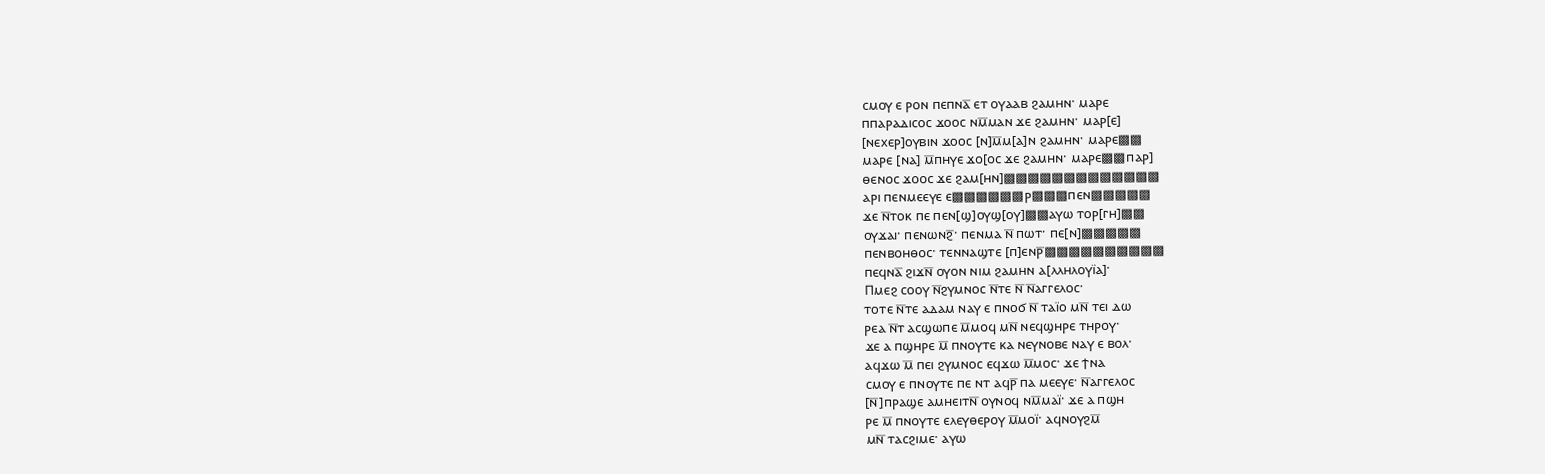ⲥⲙⲟⲩ ⲉ ⲣⲟⲛ ⲡⲉⲡⲛⲁ̅ ⲉⲧ ⲟⲩⲁⲁⲃ ϩⲁⲙⲏⲛ· ⲙⲁⲣⲉ
ⲡⲡⲁⲣⲁⲇⲓⲥⲟⲥ ϫⲟⲟⲥ ⲛⲙ̅ⲙⲁⲛ ϫⲉ ϩⲁⲙⲏⲛ· ⲙⲁⲣ[ⲉ]
[ⲛⲉⲭⲉⲣ]ⲟⲩⲃⲓⲛ ϫⲟⲟⲥ [ⲛ]ⲙ̅ⲙ[ⲁ]ⲛ ϩⲁⲙⲏⲛ· ⲙⲁⲣⲉ▩▩
ⲙⲁⲣⲉ [ⲛⲁ] ⲙ̅ⲡⲏⲩⲉ ϫⲟ[ⲟⲥ ϫⲉ ϩⲁⲙⲏⲛ· ⲙⲁⲣⲉ▩▩ⲡⲁⲣ]
ⲑⲉⲛⲟⲥ ϫⲟⲟⲥ ϫⲉ ϩⲁⲙ[ⲏⲛ]▩▩▩▩▩▩▩▩▩▩▩▩▩
ⲁⲣⲓ ⲡⲉⲛⲙⲉⲉⲩⲉ ⲉ▩▩▩▩▩▩ⲣ▩▩▩ⲡⲉⲛ▩▩▩▩▩
ϫⲉ ⲛ̅ⲧⲟⲕ ⲡⲉ ⲡⲉⲛ[ϣ]ⲟⲩϣ[ⲟⲩ]▩▩ⲁⲩⲱ ⲧⲟⲣ[ⲅⲏ]▩▩
ⲟⲩϫⲁⲓ· ⲡⲉⲛⲱⲛϩ̅· ⲡⲉⲛⲙⲁ ⲛ̅ ⲡⲱⲧ· ⲡⲉ[ⲛ]▩▩▩▩▩
ⲡⲉⲛⲃⲟⲏⲑⲟⲥ· ⲧⲉⲛⲛⲁϣⲧⲉ [ⲡ]ⲉⲛⲣ̅▩▩▩▩▩▩▩▩▩▩
ⲡⲉϥⲛⲁ̅ ϩⲓϫⲛ̅ ⲟⲩⲟⲛ ⲛⲓⲙ ϩⲁⲙⲏⲛ ⲁ[ⲗⲗⲏⲗⲟⲩⲓ̈ⲁ]·
Ⲡⲙⲉϩ ⲥⲟⲟⲩ ⲛ̅ϩⲩⲙⲛⲟⲥ ⲛ̅ⲧⲉ ⲛ̅ ⲛ̅ⲁⲅⲅⲉⲗⲟⲥ·
ⲧⲟⲧⲉ ⲛ̅ⲧⲉ ⲁⲇⲁⲙ ⲛⲁⲩ ⲉ ⲡⲛⲟϭ ⲛ̅ ⲧⲁⲓ̈ⲟ ⲙⲛ̅ ⲧⲉⲓ ⲇⲱ
ⲣⲉⲁ ⲛ̅ⲧ ⲁⲥϣⲱⲡⲉ ⲙ̅ⲙⲟϥ ⲙⲛ̅ ⲛⲉϥϣⲏⲣⲉ ⲧⲏⲣⲟⲩ·
ϫⲉ ⲁ ⲡϣⲏⲣⲉ ⲙ̅ ⲡⲛⲟⲩⲧⲉ ⲕⲁ ⲛⲉⲩⲛⲟⲃⲉ ⲛⲁⲩ ⲉ ⲃⲟⲗ·
ⲁϥϫⲱ ⲙ̅ ⲡⲉⲓ ϩⲩⲙⲛⲟⲥ ⲉϥϫⲱ ⲙ̅ⲙⲟⲥ· ϫⲉ ϯⲛⲁ
ⲥⲙⲟⲩ ⲉ ⲡⲛⲟⲩⲧⲉ ⲡⲉ ⲛⲧ ⲁϥⲣ̅ ⲡⲁ ⲙⲉⲉⲩⲉ· ⲛ̅ⲁⲅⲅⲉⲗⲟⲥ
[ⲛ̅]ⲡⲣⲁϣⲉ ⲁⲙⲏⲉⲓⲧⲛ̅ ⲟⲩⲛⲟϥ ⲛⲙ̅ⲙⲁⲓ̈· ϫⲉ ⲁ ⲡϣⲏ
ⲣⲉ ⲙ̅ ⲡⲛⲟⲩⲧⲉ ⲉⲗⲉⲩⲑⲉⲣⲟⲩ ⲙ̅ⲙⲟⲓ̈· ⲁϥⲛⲟⲩϩⲙ̅
ⲙⲛ̅ ⲧⲁⲥϩⲓⲙⲉ· ⲁⲩⲱ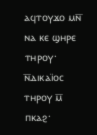ⲁϥⲧⲟⲩϫⲟ ⲙⲛ̅ ⲛⲁ ⲕⲉ ϣⲏⲣⲉ ⲧⲏⲣⲟⲩ·
ⲛ̅ⲇⲓⲕⲁⲓ̈ⲟⲥ ⲧⲏⲣⲟⲩ ⲙ̅ ⲡⲕⲁϩ·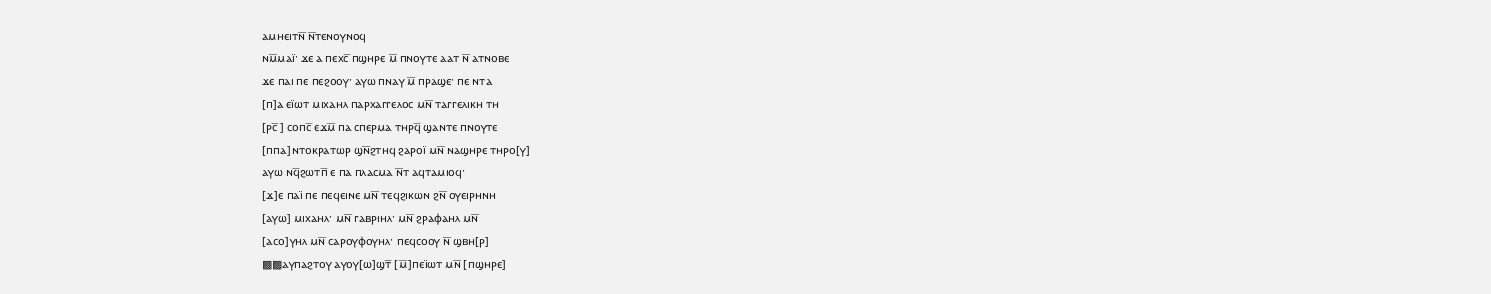ⲁⲙⲏⲉⲓⲧⲛ̅ ⲛ̅ⲧⲉⲛⲟⲩⲛⲟϥ
ⲛⲙ̅ⲙⲁⲓ̈· ϫⲉ ⲁ ⲡⲉⲭⲥ̅ ⲡϣⲏⲣⲉ ⲙ̅ ⲡⲛⲟⲩⲧⲉ ⲁⲁⲧ ⲛ̅ ⲁⲧⲛⲟⲃⲉ
ϫⲉ ⲡⲁⲓ ⲡⲉ ⲡⲉϩⲟⲟⲩ· ⲁⲩⲱ ⲡⲛⲁⲩ ⲙ̅ ⲡⲣⲁϣⲉ· ⲡⲉ ⲛⲧⲁ
[ⲡ]ⲁ ⲉⲓ̈ⲱⲧ ⲙⲓⲭⲁⲏⲗ ⲡⲁⲣⲭⲁⲅⲅⲉⲗⲟⲥ ⲙⲛ̅ ⲧⲁⲅⲅⲉⲗⲓⲕⲏ ⲧⲏ
[ⲣⲥ̅] ⲥⲟⲡⲥ̅ ⲉϫⲙ̅ ⲡⲁ ⲥⲡⲉⲣⲙⲁ ⲧⲏⲣϥ̅ ϣⲁⲛⲧⲉ ⲡⲛⲟⲩⲧⲉ
[ⲡⲡⲁ]ⲛⲧⲟⲕⲣⲁⲧⲱⲣ ϣⲛ̅ϩⲧⲏϥ ϩⲁⲣⲟⲓ̈ ⲙⲛ̅ ⲛⲁϣⲏⲣⲉ ⲧⲏⲣⲟ[ⲩ]
ⲁⲩⲱ ⲛϥ̅ϩⲱⲧⲡ̅ ⲉ ⲡⲁ ⲡⲗⲁⲥⲙⲁ ⲛ̅ⲧ ⲁϥⲧⲁⲙⲓⲟϥ·
[ϫ]ⲉ ⲡⲁⲓ̈ ⲡⲉ ⲡⲉϥⲉⲓⲛⲉ ⲙⲛ̅ ⲧⲉϥϩⲓⲕⲱⲛ ϩⲛ̅ ⲟⲩⲉⲓⲣⲏⲛⲏ
[ⲁⲩⲱ] ⲙⲓⲭⲁⲏⲗ· ⲙⲛ̅ ⲅⲁⲃⲣⲓⲏⲗ· ⲙⲛ̅ ϩⲣⲁⲫⲁⲏⲗ ⲙⲛ̅
[ⲁⲥⲟ]ⲩⲏⲗ ⲙⲛ̅ ⲥⲁⲣⲟⲩⲫⲟⲩⲏⲗ· ⲡⲉϥⲥⲟⲟⲩ ⲛ̅ ϣⲃⲏ[ⲣ]
▩▩ⲁⲩⲡⲁϩⲧⲟⲩ ⲁⲩⲟⲩ[ⲱ]ϣⲧ̅ [ⲙ̅]ⲡⲉⲓ̈ⲱⲧ ⲙⲛ̅ [ⲡϣⲏⲣⲉ]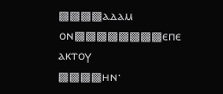▩▩▩▩ⲁⲇⲁⲙ ⲟⲛ▩▩▩▩▩▩▩▩ⲉⲡⲉ ⲁⲕⲧⲟⲩ
▩▩▩▩ⲏⲛ·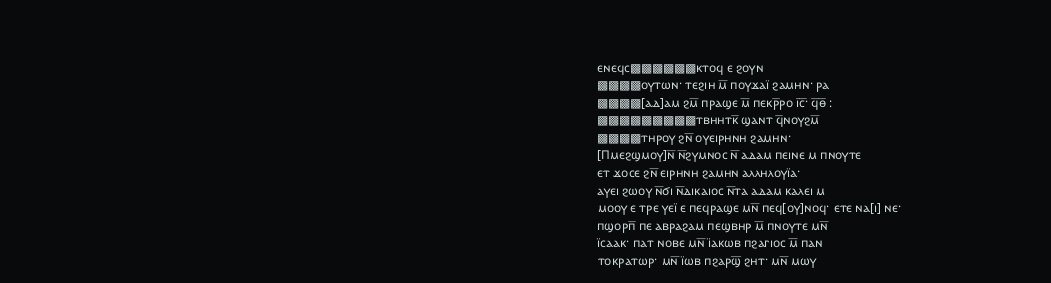ⲉⲛⲉϥⲥ▩▩▩▩▩▩ⲕⲧⲟϥ ⲉ ϩⲟⲩⲛ
▩▩▩▩ⲟⲩⲧⲱⲛ· ⲧⲉϩⲓⲏ ⲙ̅ ⲡⲟⲩϫⲁⲓ̈ ϩⲁⲙⲏⲛ· ⲣⲁ
▩▩▩▩[ⲁⲇ]ⲁⲙ ϩⲙ̅ ⲡⲣⲁϣⲉ ⲙ̅ ⲡⲉⲕⲣ̅ⲣⲟ ⲓ̅ⲥ̅· ϥ̅ⲑ̅ :
▩▩▩▩▩▩▩▩▩ⲧⲃⲏⲏⲧⲕ̅ ϣⲁⲛⲧ ϥ̅ⲛⲟⲩϩⲙ̅
▩▩▩▩ⲧⲏⲣⲟⲩ ϩⲛ̅ ⲟⲩⲉⲓⲣⲏⲛⲏ ϩⲁⲙⲏⲛ·
[Ⲡⲙⲉϩϣⲙⲟⲩ]ⲛ̅ ⲛ̅ϩⲩⲙⲛⲟⲥ ⲛ̅ ⲁⲇⲁⲙ ⲡⲉⲓⲛⲉ ⲙ ⲡⲛⲟⲩⲧⲉ
ⲉⲧ ϫⲟⲥⲉ ϩⲛ̅ ⲉⲓⲣⲏⲛⲏ ϩⲁⲙⲏⲛ ⲁⲗⲗⲏⲗⲟⲩⲓ̈ⲁ·
ⲁⲩⲉⲓ ϩⲱⲟⲩ ⲛ̅ϭⲓ ⲛ̅ⲇⲓⲕⲁⲓⲟⲥ ⲛ̅ⲧⲁ ⲁⲇⲁⲙ ⲕⲁⲗⲉⲓ ⲙ
ⲙⲟⲟⲩ ⲉ ⲧⲣⲉ ⲩⲉⲓ̈ ⲉ ⲡⲉϥⲣⲁϣⲉ ⲙⲛ̅ ⲡⲉϥ[ⲟⲩ]ⲛⲟϥ· ⲉⲧⲉ ⲛⲁ[ⲓ] ⲛⲉ·
ⲡϣⲟⲣⲡ̅ ⲡⲉ ⲁⲃⲣⲁϩⲁⲙ ⲡⲉϣⲃⲏⲣ ⲙ̅ ⲡⲛⲟⲩⲧⲉ ⲙⲛ̅
ⲓ̈ⲥⲁⲁⲕ· ⲡⲁⲧ ⲛⲟⲃⲉ ⲙⲛ̅ ⲓ̈ⲁⲕⲱⲃ ⲡϩⲁⲅⲓⲟⲥ ⲙ̅ ⲡⲁⲛ
ⲧⲟⲕⲣⲁⲧⲱⲣ· ⲙⲛ̅ ⲓ̈ⲱⲃ ⲡϩⲁⲣϣ̅ ϩⲏⲧ· ⲙⲛ̅ ⲙⲱⲩ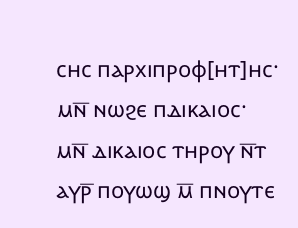ⲥⲏⲥ ⲡⲁⲣⲭⲓⲡⲣⲟⲫ[ⲏⲧ]ⲏⲥ· ⲙⲛ̅ ⲛⲱϩⲉ ⲡⲇⲓⲕⲁⲓⲟⲥ·
ⲙⲛ̅ ⲇⲓⲕⲁⲓⲟⲥ ⲧⲏⲣⲟⲩ ⲛ̅ⲧ ⲁⲩⲣ̅ ⲡⲟⲩⲱϣ ⲙ̅ ⲡⲛⲟⲩⲧⲉ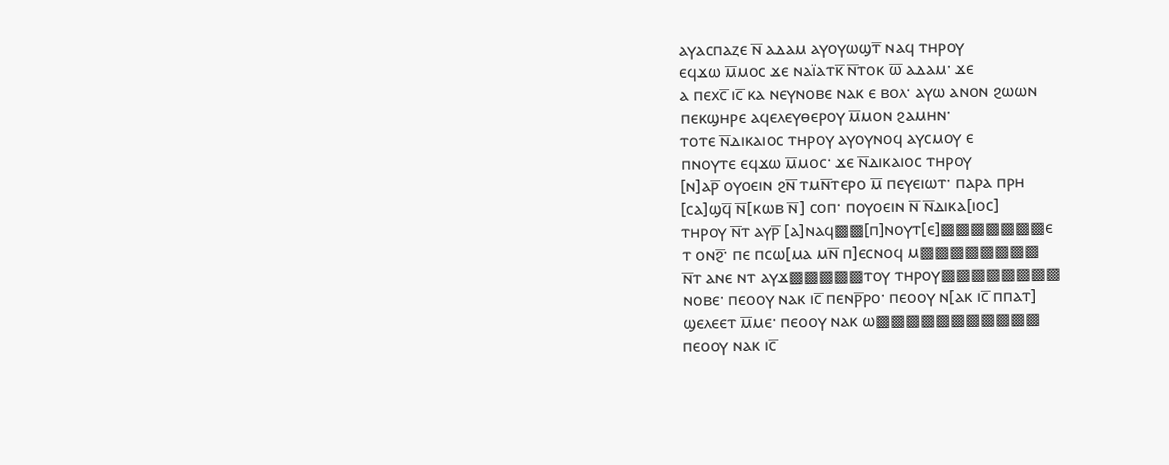ⲁⲩⲁⲥⲡⲁⲍⲉ ⲛ̅ ⲁⲇⲁⲙ ⲁⲩⲟⲩⲱϣⲧ̅ ⲛⲁϥ ⲧⲏⲣⲟⲩ
ⲉϥϫⲱ ⲙ̅ⲙⲟⲥ ϫⲉ ⲛⲁⲓ̈ⲁⲧⲕ̅ ⲛ̅ⲧⲟⲕ ⲱ̅ ⲁⲇⲁⲙ· ϫⲉ
ⲁ ⲡⲉⲭⲥ̅ ⲓⲥ̅ ⲕⲁ ⲛⲉⲩⲛⲟⲃⲉ ⲛⲁⲕ ⲉ ⲃⲟⲗ· ⲁⲩⲱ ⲁⲛⲟⲛ ϩⲱⲱⲛ
ⲡⲉⲕϣⲏⲣⲉ ⲁϥⲉⲗⲉⲩⲑⲉⲣⲟⲩ ⲙ̅ⲙⲟⲛ ϩⲁⲙⲏⲛ·
ⲧⲟⲧⲉ ⲛ̅ⲇⲓⲕⲁⲓⲟⲥ ⲧⲏⲣⲟⲩ ⲁⲩⲟⲩⲛⲟϥ ⲁⲩⲥⲙⲟⲩ ⲉ
ⲡⲛⲟⲩⲧⲉ ⲉϥϫⲱ ⲙ̅ⲙⲟⲥ· ϫⲉ ⲛ̅ⲇⲓⲕⲁⲓⲟⲥ ⲧⲏⲣⲟⲩ
[ⲛ]ⲁⲣ̅ ⲟⲩⲟⲉⲓⲛ ϩⲛ̅ ⲧⲙⲛ̅ⲧⲉⲣⲟ ⲙ̅ ⲡⲉⲩⲉⲓⲱⲧ· ⲡⲁⲣⲁ ⲡⲣⲏ
[ⲥⲁ]ϣϥ̅ ⲛ̅[ⲕⲱⲃ ⲛ̅] ⲥⲟⲡ· ⲡⲟⲩⲟⲉⲓⲛ ⲛ̅ ⲛ̅ⲇⲓⲕⲁ[ⲓⲟⲥ]
ⲧⲏⲣⲟⲩ ⲛ̅ⲧ ⲁⲩⲣ̅ [ⲁ]ⲛⲁϥ▩▩[ⲡ]ⲛⲟⲩⲧ[ⲉ]▩▩▩▩▩▩▩ⲉ
ⲧ ⲟⲛϩ̅· ⲡⲉ ⲡⲥⲱ[ⲙⲁ ⲙⲛ̅ ⲡ]ⲉⲥⲛⲟϥ ⲙ▩▩▩▩▩▩▩▩
ⲛ̅ⲧ ⲁⲛⲉ ⲛⲧ ⲁⲩϫ▩▩▩▩▩ⲧⲟⲩ ⲧⲏⲣⲟⲩ▩▩▩▩▩▩▩▩
ⲛⲟⲃⲉ· ⲡⲉⲟⲟⲩ ⲛⲁⲕ ⲓⲥ̅ ⲡⲉⲛⲣ̅ⲣⲟ· ⲡⲉⲟⲟⲩ ⲛ[ⲁⲕ ⲓⲥ̅ ⲡⲡⲁⲧ]
ϣⲉⲗⲉⲉⲧ ⲙ̅ⲙⲉ· ⲡⲉⲟⲟⲩ ⲛⲁⲕ ⲱ▩▩▩▩▩▩▩▩▩▩▩
ⲡⲉⲟⲟⲩ ⲛⲁⲕ ⲓⲥ̅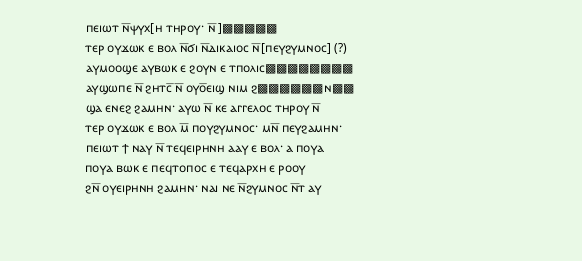ⲡⲉⲓⲱⲧ ⲛ̅ⲯⲩⲭ[ⲏ ⲧⲏⲣⲟⲩ· ⲛ̅]▩▩▩▩▩
ⲧⲉⲣ ⲟⲩϫⲱⲕ ⲉ ⲃⲟⲗ ⲛ̅ϭⲓ ⲛ̅ⲇⲓⲕⲁⲓⲟⲥ ⲛ̅[ⲡⲉⲩϩⲩⲙⲛⲟⲥ] (?)
ⲁⲩⲙⲟⲟϣⲉ ⲁⲩⲃⲱⲕ ⲉ ϩⲟⲩⲛ ⲉ ⲧⲡⲟⲗⲓⲥ▩▩▩▩▩▩▩▩
ⲁⲩϣⲱⲡⲉ ⲛ̅ ϩⲏⲧⲥ̅ ⲛ̅ ⲟⲩⲟ̅ⲉⲓϣ ⲛⲓⲙ ϩ▩▩▩▩▩▩ⲛ▩▩
ϣⲁ ⲉⲛⲉϩ ϩⲁⲙⲏⲛ· ⲁⲩⲱ ⲛ̅ ⲕⲉ ⲁⲅⲅⲉⲗⲟⲥ ⲧⲏⲣⲟⲩ ⲛ̅
ⲧⲉⲣ ⲟⲩϫⲱⲕ ⲉ ⲃⲟⲗ ⲙ̅ ⲡⲟⲩϩⲩⲙⲛⲟⲥ· ⲙⲛ̅ ⲡⲉⲩϩⲁⲙⲏⲛ·
ⲡⲉⲓⲱⲧ ϯ ⲛⲁⲩ ⲛ̅ ⲧⲉϥⲉⲓⲣⲏⲛⲏ ⲁⲁⲩ ⲉ ⲃⲟⲗ· ⲁ ⲡⲟⲩⲁ
ⲡⲟⲩⲁ ⲃⲱⲕ ⲉ ⲡⲉϥⲧⲟⲡⲟⲥ ⲉ ⲧⲉϥⲁⲣⲭⲏ ⲉ ⲣⲟⲟⲩ
ϩⲛ̅ ⲟⲩⲉⲓⲣⲏⲛⲏ ϩⲁⲙⲏⲛ· ⲛⲁⲓ ⲛⲉ ⲛ̅ϩⲩⲙⲛⲟⲥ ⲛ̅ⲧ ⲁⲩ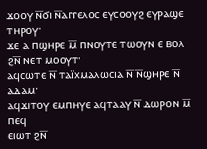ϫⲟⲟⲩ ⲛ̅ϭⲓ ⲛ̅ⲁⲅⲅⲉⲗⲟⲥ ⲉⲩⲥⲟⲟⲩϩ ⲉⲩⲣⲁϣⲉ ⲧⲏⲣⲟⲩ·
ϫⲉ ⲁ ⲡϣⲏⲣⲉ ⲙ̅ ⲡⲛⲟⲩⲧⲉ ⲧⲱⲟⲩⲛ ⲉ ⲃⲟⲗ ϩⲛ̅ ⲛⲉⲧ ⲙⲟⲟⲩⲧ·
ⲁϥⲥⲱⲧⲉ ⲛ̅ ⲧⲁⲓ̈ⲭⲙⲁⲗⲱⲥⲓⲁ ⲛ̅ ⲛ̅ϣⲏⲣⲉ ⲛ̅ ⲁⲇⲁⲙ·
ⲁϥϫⲓⲧⲟⲩ ⲉⲙⲡⲏⲩⲉ ⲁϥⲧⲁⲁⲩ ⲛ̅ ⲇⲱⲣⲟⲛ ⲙ̅ ⲡⲉϥ
ⲉⲓⲱⲧ ϩⲛ̅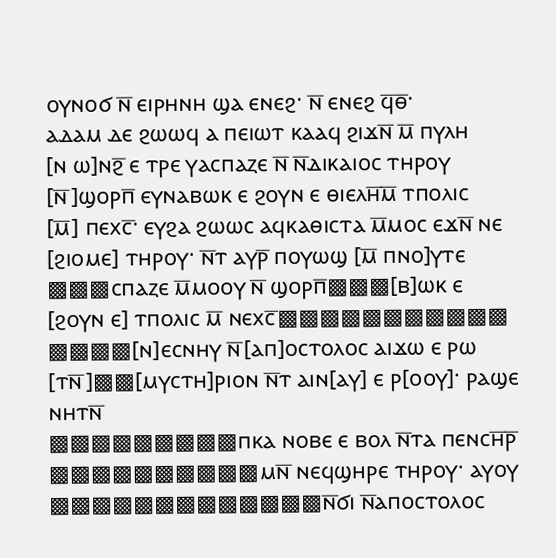ⲟⲩⲛⲟϭ ⲛ̅ ⲉⲓⲣⲏⲛⲏ ϣⲁ ⲉⲛⲉϩ· ⲛ̅ ⲉⲛⲉϩ ϥ̅ⲑ̅·
ⲁⲇⲁⲙ ⲇⲉ ϩⲱⲱϥ ⲁ ⲡⲉⲓⲱⲧ ⲕⲁⲁϥ ϩⲓϫⲛ̅ ⲙ̅ ⲡⲩⲗⲏ
[ⲛ ⲱ]ⲛϩ̅ ⲉ ⲧⲣⲉ ⲩⲁⲥⲡⲁⲍⲉ ⲛ̅ ⲛ̅ⲇⲓⲕⲁⲓⲟⲥ ⲧⲏⲣⲟⲩ
[ⲛ̅]ϣⲟⲣⲡ̅ ⲉⲩⲛⲁⲃⲱⲕ ⲉ ϩⲟⲩⲛ ⲉ ⲑⲓⲉⲗⲏ̅ⲙ̅ ⲧⲡⲟⲗⲓⲥ
[ⲙ̅] ⲡⲉⲭⲥ̅· ⲉⲩϩⲁ ϩⲱⲱⲥ ⲁϥⲕⲁⲑⲓⲥⲧⲁ ⲙ̅ⲙⲟⲥ ⲉϫⲛ̅ ⲛⲉ
[ϩⲓⲟⲙⲉ] ⲧⲏⲣⲟⲩ· ⲛ̅ⲧ ⲁⲩⲣ̅ ⲡⲟⲩⲱϣ [ⲙ̅ ⲡⲛⲟ]ⲩⲧⲉ
▩▩▩ⲥⲡⲁⲍⲉ ⲙ̅ⲙⲟⲟⲩ ⲛ̅ ϣⲟⲣⲡ̅▩▩▩[ⲃ]ⲱⲕ ⲉ
[ϩⲟⲩⲛ ⲉ] ⲧⲡⲟⲗⲓⲥ ⲙ̅ ⲛⲉⲭⲥ̅▩▩▩▩▩▩▩▩▩▩▩
▩▩▩▩[ⲛ]ⲉⲥⲛⲏⲩ ⲛ̅[ⲁⲡ]ⲟⲥⲧⲟⲗⲟⲥ ⲁⲓϫⲱ ⲉ ⲣⲱ
[ⲧⲛ̅]▩▩[ⲙⲩⲥⲧⲏ]ⲣⲓⲟⲛ ⲛ̅ⲧ ⲁⲓⲛ[ⲁⲩ] ⲉ ⲣ[ⲟⲟⲩ]· ⲣⲁϣⲉ ⲛⲏⲧⲛ̅
▩▩▩▩▩▩▩▩▩ⲡⲕⲁ ⲛⲟⲃⲉ ⲉ ⲃⲟⲗ ⲛ̅ⲧⲁ ⲡⲉⲛⲥⲏ̅ⲣ̅
▩▩▩▩▩▩▩▩▩▩ⲙⲛ̅ ⲛⲉϥϣⲏⲣⲉ ⲧⲏⲣⲟⲩ· ⲁⲩⲟⲩ
▩▩▩▩▩▩▩▩▩▩▩▩▩ⲛ̅ϭⲓ ⲛ̅ⲁⲡⲟⲥⲧⲟⲗⲟⲥ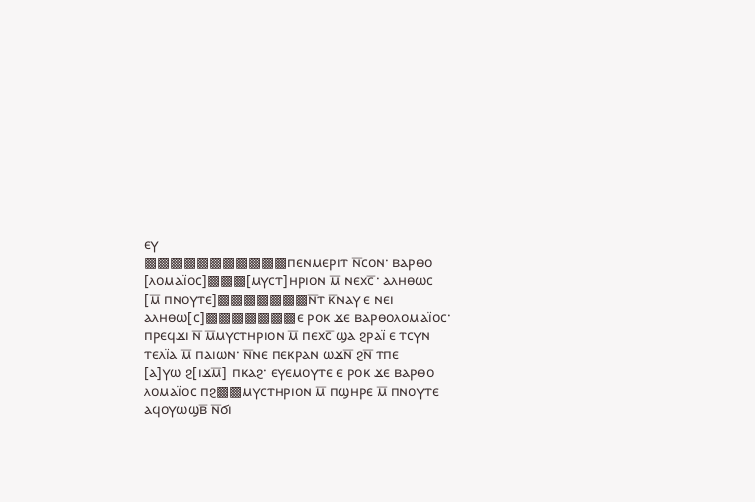ⲉⲩ
▩▩▩▩▩▩▩▩▩▩▩ⲡⲉⲛⲙⲉⲣⲓⲧ ⲛ̅ⲥⲟⲛ· ⲃⲁⲣⲑⲟ
[ⲗⲟⲙⲁⲓ̈ⲟⲥ]▩▩▩[ⲙⲩⲥⲧ]ⲏⲣⲓⲟⲛ ⲙ̅ ⲛⲉⲭⲥ̅· ⲁⲗⲏⲑⲱⲥ
[ⲙ̅ ⲡⲛⲟⲩⲧⲉ]▩▩▩▩▩▩▩ⲛ̅ⲧ ⲕ̅ⲛⲁⲩ ⲉ ⲛⲉⲓ
ⲁⲗⲏⲑⲱ[ⲥ]▩▩▩▩▩▩▩ⲉ ⲣⲟⲕ ϫⲉ ⲃⲁⲣⲑⲟⲗⲟⲙⲁⲓ̈ⲟⲥ·
ⲡⲣⲉϥϫⲓ ⲛ̅ ⲙ̅ⲙⲩⲥⲧⲏⲣⲓⲟⲛ ⲙ̅ ⲡⲉⲭⲥ̅ ϣⲁ ϩⲣⲁⲓ̈ ⲉ ⲧⲥⲩⲛ
ⲧⲉⲗⲓ̈ⲁ ⲙ̅ ⲡⲁⲓⲱⲛ· ⲛ̅ⲛⲉ ⲡⲉⲕⲣⲁⲛ ⲱϫⲛ̅ ϩⲛ̅ ⲧⲡⲉ
[ⲁ]ⲩⲱ ϩ[ⲓϫⲙ̅] ⲡⲕⲁϩ· ⲉⲩⲉⲙⲟⲩⲧⲉ ⲉ ⲣⲟⲕ ϫⲉ ⲃⲁⲣⲑⲟ
ⲗⲟⲙⲁⲓ̈ⲟⲥ ⲡϩ▩▩ⲙⲩⲥⲧⲏⲣⲓⲟⲛ ⲙ̅ ⲡϣⲏⲣⲉ ⲙ̅ ⲡⲛⲟⲩⲧⲉ
ⲁϥⲟⲩⲱϣⲃ̅ ⲛ̅ϭⲓ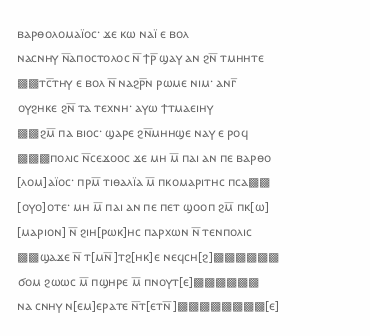ⲃⲁⲣⲑⲟⲗⲟⲙⲁⲓ̈ⲟⲥ· ϫⲉ ⲕⲱ ⲛⲁⲓ̈ ⲉ ⲃⲟⲗ
ⲛⲁⲥⲛⲏⲩ ⲛ̅ⲁⲡⲟⲥⲧⲟⲗⲟⲥ ⲛ̅ ϯⲣ̅ ϣⲁⲩ ⲁⲛ ϩⲛ̅ ⲧⲙⲏⲏⲧⲉ
▩▩ⲧⲥ̅ⲧⲏⲩ ⲉ ⲃⲟⲗ ⲛ̅ ⲛⲁϩⲣ̅ⲛ ⲣⲱⲙⲉ ⲛⲓⲙ· ⲁⲛⲅ̅
ⲟⲩϩⲏⲕⲉ ϩⲛ̅ ⲧⲁ ⲧⲉⲭⲛⲏ· ⲁⲩⲱ ϯⲧⲙⲁⲉⲓⲏⲩ
▩▩ϩⲙ̅ ⲡⲁ ⲃⲓⲟⲥ· ϣⲁⲣⲉ ϩⲛ̅ⲙⲏⲏϣⲉ ⲛⲁⲩ ⲉ ⲣⲟϥ
▩▩▩ⲡⲟⲗⲓⲥ ⲛ̅ⲥⲉϫⲟⲟⲥ ϫⲉ ⲙⲏ ⲙ̅ ⲡⲁⲓ ⲁⲛ ⲡⲉ ⲃⲁⲣⲑⲟ
[ⲗⲟⲙ]ⲁⲓ̈ⲟⲥ· ⲡⲣⲙ̅ ⲧⲓⲑⲁⲗⲓ̈ⲁ ⲙ̅ ⲡⲕⲟⲙⲁⲣⲓⲧⲏⲥ ⲡⲥⲁ▩▩
[ⲟⲩⲟ]ⲟⲧⲉ· ⲙⲏ ⲙ̅ ⲡⲁⲓ ⲁⲛ ⲡⲉ ⲡⲉⲧ ϣⲟⲟⲡ ϩⲙ̅ ⲡⲕ[ⲱ]
[ⲙⲁⲣⲓⲟⲛ] ⲛ̅ ϩⲓⲏ[ⲣⲱⲕ]ⲏⲥ ⲡⲁⲣⲭⲱⲛ ⲛ̅ ⲧⲉⲛⲡⲟⲗⲓⲥ
▩▩ϣⲁϫⲉ ⲛ̅ ⲧ[ⲙⲛ̅]ⲧϩ[ⲏⲕ]ⲉ ⲛⲉϥⲥⲏ[ϩ]▩▩▩▩▩▩
ϭⲟⲙ ϩⲱⲱⲥ ⲙ̅ ⲡϣⲏⲣⲉ ⲙ̅ ⲡⲛⲟⲩⲧ[ⲉ]▩▩▩▩▩▩
ⲛⲁ ⲥⲛⲏⲩ ⲛ[ⲉⲙ]ⲉⲣⲁⲧⲉ ⲛ̅ⲧ[ⲉⲧⲛ̅]▩▩▩▩▩▩▩▩[ⲉ]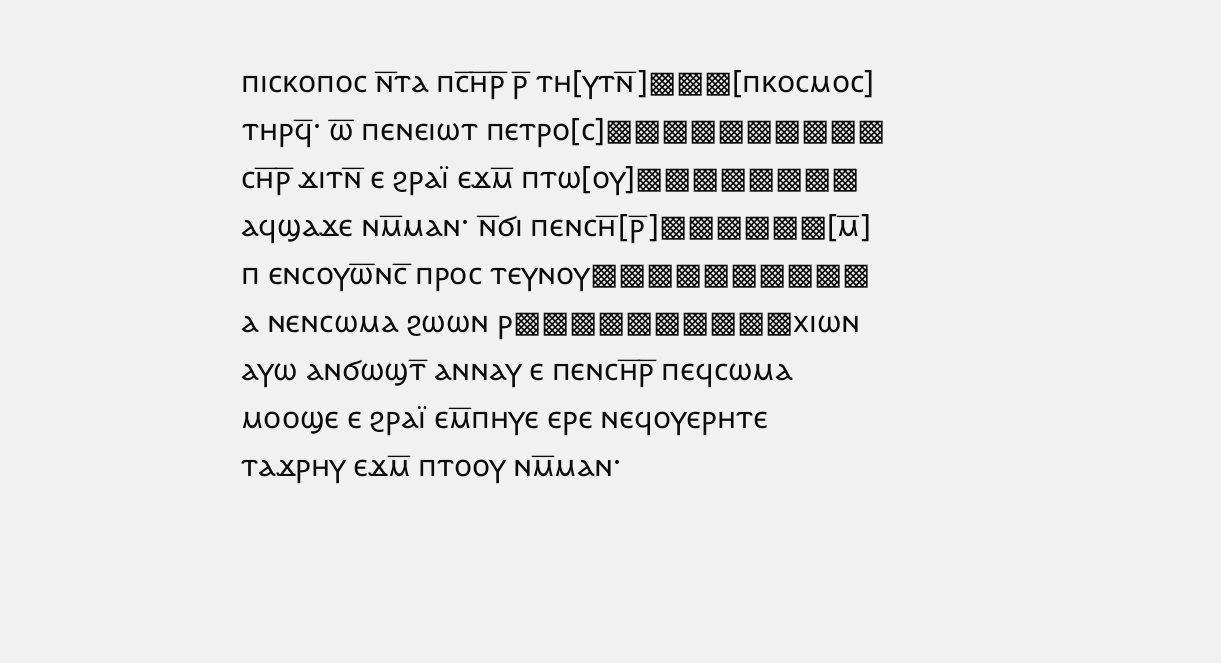ⲡⲓⲥⲕⲟⲡⲟⲥ ⲛ̅ⲧⲁ ⲡⲥ̅ⲏ̅ⲣ̅ ⲣ̅ ⲧⲏ[ⲩⲧⲛ̅]▩▩▩[ⲡⲕⲟⲥⲙⲟⲥ]
ⲧⲏⲣϥ̅· ⲱ̅ ⲡⲉⲛⲉⲓⲱⲧ ⲡⲉⲧⲣⲟ[ⲥ]▩▩▩▩▩▩▩▩▩▩
ⲥⲏ̅ⲣ̅ ϫⲓⲧⲛ̅ ⲉ ϩⲣⲁⲓ̈ ⲉϫⲙ̅ ⲡⲧⲱ[ⲟⲩ]▩▩▩▩▩▩▩▩
ⲁϥϣⲁϫⲉ ⲛⲙ̅ⲙⲁⲛ· ⲛ̅ϭⲓ ⲡⲉⲛⲥⲏ̅[ⲣ̅]▩▩▩▩▩▩[ⲙ̅]
ⲡ ⲉⲛⲥⲟⲩⲱ̅ⲛⲥ̅ ⲡⲣⲟⲥ ⲧⲉⲩⲛⲟⲩ▩▩▩▩▩▩▩▩▩▩
ⲁ ⲛⲉⲛⲥⲱⲙⲁ ϩⲱⲱⲛ ⲣ▩▩▩▩▩▩▩▩▩▩ⲭⲓⲱⲛ
ⲁⲩⲱ ⲁⲛϭⲱϣⲧ̅ ⲁⲛⲛⲁⲩ ⲉ ⲡⲉⲛⲥⲏ̅ⲣ̅ ⲡⲉϥⲥⲱⲙⲁ
ⲙⲟⲟϣⲉ ⲉ ϩⲣⲁⲓ̈ ⲉⲙ̅ⲡⲏⲩⲉ ⲉⲣⲉ ⲛⲉϥⲟⲩⲉⲣⲏⲧⲉ
ⲧⲁϫⲣⲏⲩ ⲉϫⲙ̅ ⲡⲧⲟⲟⲩ ⲛⲙ̅ⲙⲁⲛ·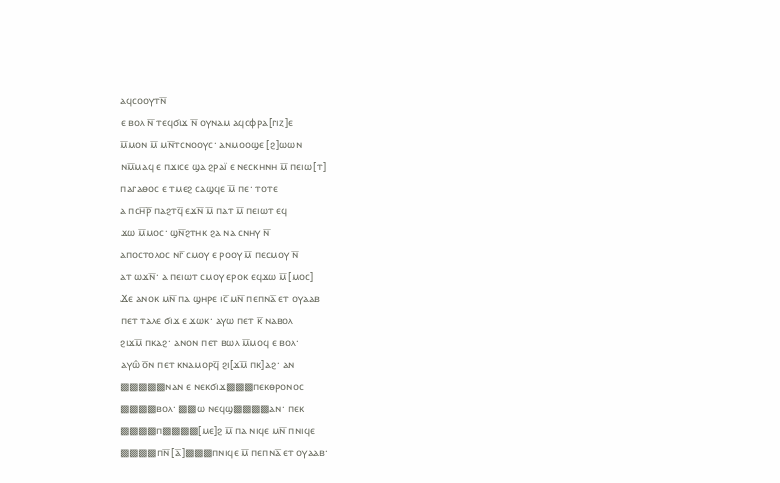ⲁϥⲥⲟⲟⲩⲧⲛ̅
ⲉ ⲃⲟⲗ ⲛ̅ ⲧⲉϥϭⲓϫ ⲛ̅ ⲟⲩⲛⲁⲙ ⲁϥⲥⲫⲣⲁ[ⲅⲓⲍ]ⲉ
ⲙ̅ⲙⲟⲛ ⲙ̅ ⲙⲛ̅ⲧⲥⲛⲟⲟⲩⲥ· ⲁⲛⲙⲟⲟϣⲉ [ϩ]ⲱⲱⲛ
ⲛⲙ̅ⲙⲁϥ ⲉ ⲡϫⲓⲥⲉ ϣⲁ ϩⲣⲁⲓ̈ ⲉ ⲛⲉⲥⲕⲏⲛⲏ ⲙ̅ ⲡⲉⲓⲱ[ⲧ]
ⲡⲁⲅⲁⲑⲟⲥ ⲉ ⲧⲙⲉϩ ⲥⲁϣϥⲉ ⲙ̅ ⲡⲉ· ⲧⲟⲧⲉ
ⲁ ⲡⲥⲏ̅ⲣ̅ ⲡⲁϩⲧϥ̅ ⲉϫⲛ̅ ⲙ̅ ⲡⲁⲧ ⲙ̅ ⲡⲉⲓⲱⲧ ⲉϥ
ϫⲱ ⲙ̅ⲙⲟⲥ· ϣⲛ̅ϩⲧⲏⲕ ϩⲁ ⲛⲁ ⲥⲛⲏⲩ ⲛ̅
ⲁⲡⲟⲥⲧⲟⲗⲟⲥ ⲛⲅ̅ ⲥⲙⲟⲩ ⲉ ⲣⲟⲟⲩ ⲙ̅ ⲡⲉⲥⲙⲟⲩ ⲛ̅
ⲁⲧ ⲱϫⲛ̅· ⲁ ⲡⲉⲓⲱⲧ ⲥⲙⲟⲩ ⲉⲣⲟⲕ ⲉϥϫⲱ ⲙ̅[ⲙⲟⲥ]
Ϫⲉ ⲁⲛⲟⲕ ⲙⲛ̅ ⲡⲁ ϣⲏⲣⲉ ⲓⲥ̅ ⲙⲛ̅ ⲡⲉⲡⲛⲁ̅ ⲉⲧ ⲟⲩⲁⲁⲃ
ⲡⲉⲧ ⲧⲁⲗⲉ ϭⲓϫ ⲉ ϫⲱⲕ· ⲁⲩⲱ ⲡⲉⲧ ⲕ̅ ⲛⲁⲃⲟⲗ
ϩⲓϫⲙ̅ ⲡⲕⲁϩ· ⲁⲛⲟⲛ ⲡⲉⲧ ⲃⲱⲗ ⲙ̅ⲙⲟϥ ⲉ ⲃⲟⲗ·
ⲁⲩⲱ̂ ⲟ̅ⲛ ⲡⲉⲧ ⲕⲛⲁⲙⲟⲣϥ̅ ϩⲓ[ϫⲙ̅ ⲡⲕ]ⲁϩ· ⲁⲛ
▩▩▩▩▩ⲛⲁⲛ ⲉ ⲛⲉⲕϭⲓϫ▩▩▩ⲡⲉⲕⲑⲣⲟⲛⲟⲥ
▩▩▩▩ⲃⲟⲗ· ▩▩ⲱ ⲛⲉϥϣ▩▩▩▩ⲁⲛ· ⲡⲉⲕ
▩▩▩▩ⲡ▩▩▩▩[ⲙⲉ]ϩ ⲙ̅ ⲡⲁ ⲛⲓϥⲉ ⲙⲛ̅ ⲡⲛⲓϥⲉ
▩▩▩▩ⲡⲛ̅[ⲁ̅]▩▩▩ⲡⲛⲓϥⲉ ⲙ̅ ⲡⲉⲡⲛⲁ̅ ⲉⲧ ⲟⲩⲁⲁⲃ·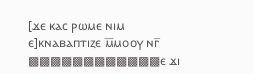[ϫⲉ ⲕⲁⲥ ⲣⲱⲙⲉ ⲛⲓⲙ ⲉ]ⲕⲛⲁⲃⲁⲡⲧⲓⲍⲉ ⲙ̅ⲙⲟⲟⲩ ⲛⲅ̅
▩▩▩▩▩▩▩▩▩▩▩▩ⲉ ϫⲓ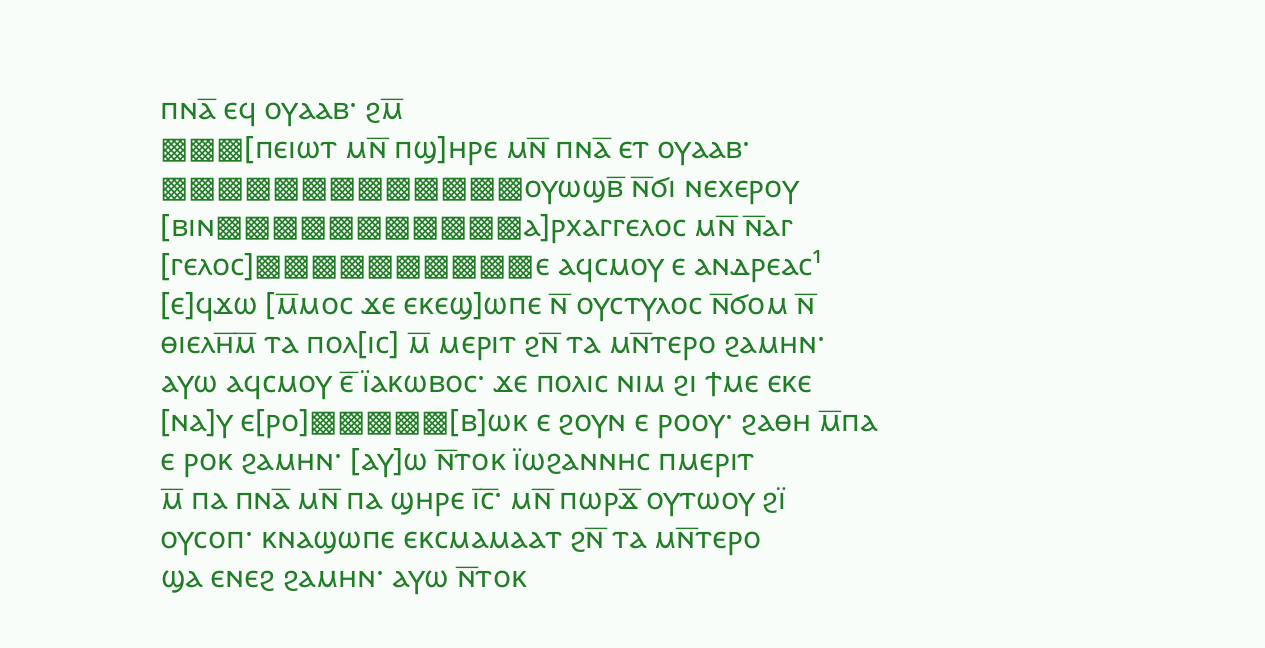ⲡⲛⲁ̅ ⲉϥ ⲟⲩⲁⲁⲃ· ϩⲙ̅
▩▩▩[ⲡⲉⲓⲱⲧ ⲙⲛ̅ ⲡϣ]ⲏⲣⲉ ⲙⲛ̅ ⲡⲛⲁ̅ ⲉⲧ ⲟⲩⲁⲁⲃ·
▩▩▩▩▩▩▩▩▩▩▩▩▩ⲟⲩⲱϣⲃ̅ ⲛ̅ϭⲓ ⲛⲉⲭⲉⲣⲟⲩ
[ⲃⲓⲛ▩▩▩▩▩▩▩▩▩▩▩ⲁ]ⲣⲭⲁⲅⲅⲉⲗⲟⲥ ⲙⲛ̅ ⲛ̅ⲁⲅ
[ⲅⲉⲗⲟⲥ]▩▩▩▩▩▩▩▩▩▩ⲉ ⲁϥⲥⲙⲟⲩ ⲉ ⲁⲛⲇⲣⲉⲁⲥ¹
[ⲉ]ϥϫⲱ [ⲙ̅ⲙⲟⲥ ϫⲉ ⲉⲕⲉϣ]ⲱⲡⲉ ⲛ̅ ⲟⲩⲥⲧⲩⲗⲟⲥ ⲛ̅ϭⲟⲙ ⲛ̅
ⲑⲓⲉⲗⲏ̅ⲙ̅ ⲧⲁ ⲡⲟⲗ[ⲓⲥ] ⲙ̅ ⲙⲉⲣⲓⲧ ϩⲛ̅ ⲧⲁ ⲙⲛ̅ⲧⲉⲣⲟ ϩⲁⲙⲏⲛ·
ⲁⲩⲱ ⲁϥⲥⲙⲟⲩ ⲉ̅ ⲓ̈ⲁⲕⲱⲃⲟⲥ· ϫⲉ ⲡⲟⲗⲓⲥ ⲛⲓⲙ ϩⲓ ϯⲙⲉ ⲉⲕⲉ
[ⲛⲁ]ⲩ ⲉ[ⲣⲟ]▩▩▩▩▩[ⲃ]ⲱⲕ ⲉ ϩⲟⲩⲛ ⲉ ⲣⲟⲟⲩ· ϩⲁⲑⲏ ⲙ̅ⲡⲁ
ⲉ ⲣⲟⲕ ϩⲁⲙⲏⲛ· [ⲁⲩ]ⲱ ⲛ̅ⲧⲟⲕ ⲓ̈ⲱϩⲁⲛⲛⲏⲥ ⲡⲙⲉⲣⲓⲧ
ⲙ̅ ⲡⲁ ⲡⲛⲁ̅ ⲙⲛ̅ ⲡⲁ ϣⲏⲣⲉ ⲓ̅ⲥ̅· ⲙⲛ̅ ⲡⲱⲣϫ̅ ⲟⲩⲧⲱⲟⲩ ϩⲓ̈
ⲟⲩⲥⲟⲡ· ⲕⲛⲁϣⲱⲡⲉ ⲉⲕⲥⲙⲁⲙⲁⲁⲧ ϩⲛ̅ ⲧⲁ ⲙⲛ̅ⲧⲉⲣⲟ
ϣⲁ ⲉⲛⲉϩ ϩⲁⲙⲏⲛ· ⲁⲩⲱ ⲛ̅ⲧⲟⲕ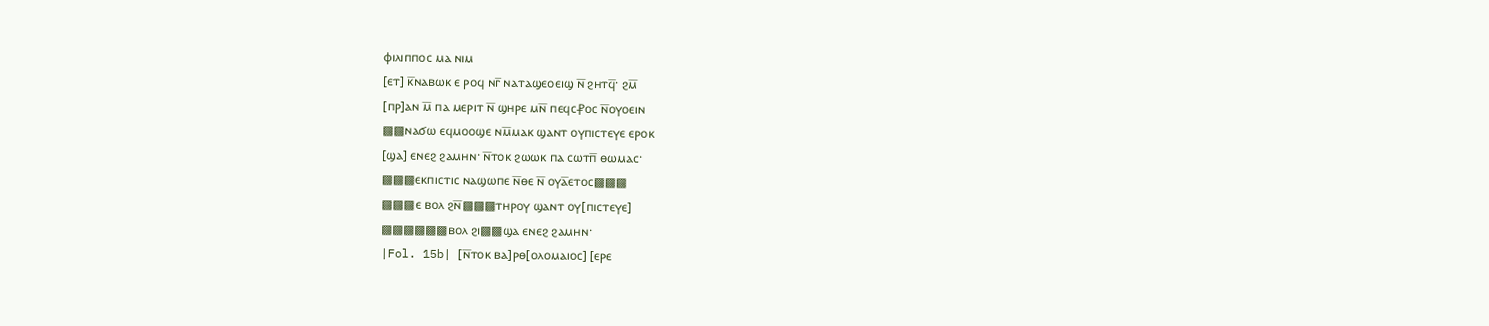ⲫⲓⲗⲓⲡⲡⲟⲥ ⲙⲁ ⲛⲓⲙ
[ⲉⲧ] ⲕ̅ⲛⲁⲃⲱⲕ ⲉ ⲣⲟϥ ⲛⲅ̅ ⲛⲁⲧⲁϣⲉⲟⲉⲓϣ ⲛ̅ ϩⲏⲧϥ̅· ϩⲙ̅
[ⲡⲣ]ⲁⲛ ⲙ̅ ⲡⲁ ⲙⲉⲣⲓⲧ ⲛ̅ ϣⲏⲣⲉ ⲙⲛ̅ ⲡⲉϥⲥ⳨ⲟⲥ ⲛ̅ⲟⲩⲟⲉⲓⲛ
▩▩ⲛⲁϭⲱ ⲉϥⲙⲟⲟϣⲉ ⲛⲙ̅ⲙⲁⲕ ϣⲁⲛⲧ ⲟⲩⲡⲓⲥⲧⲉⲩⲉ ⲉⲣⲟⲕ
[ϣⲁ] ⲉⲛⲉϩ ϩⲁⲙⲏⲛ· ⲛ̅ⲧⲟⲕ ϩⲱⲱⲕ ⲡⲁ ⲥⲱⲧⲡ̅ ⲑⲱⲙⲁⲥ·
▩▩▩ⲉⲕⲡⲓⲥⲧⲓⲥ ⲛⲁϣⲱⲡⲉ ⲛ̅ⲑⲉ ⲛ̅ ⲟⲩⲁ̅ⲉⲧⲟⲥ▩▩▩
▩▩▩ⲉ ⲃⲟⲗ ϩⲛ̅▩▩▩ⲧⲏⲣⲟⲩ ϣⲁⲛⲧ ⲟⲩ[ⲡⲓⲥⲧⲉⲩⲉ]
▩▩▩▩▩▩ⲃⲟⲗ ϩⲓ▩▩ϣⲁ ⲉⲛⲉϩ ϩⲁⲙⲏⲛ·
|Fol. 15b| [ⲛ̅ⲧⲟⲕ ⲃⲁ]ⲣⲑ[ⲟⲗⲟⲙⲁⲓⲟⲥ] [ⲉⲣⲉ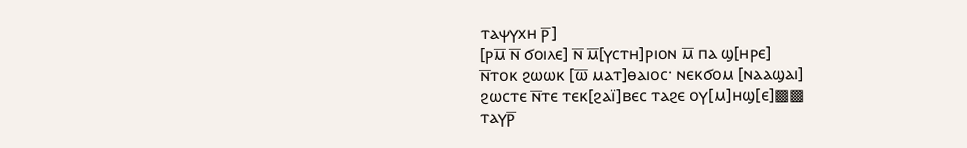ⲧⲁⲯⲩⲭⲏ ⲣ̅]
[ⲣⲙ̅ ⲛ̅ ϭⲟⲓⲗⲉ] ⲛ̅ ⲙ̅[ⲩⲥⲧⲏ]ⲣⲓⲟⲛ ⲙ̅ ⲡⲁ ϣ[ⲏⲣⲉ]
ⲛ̅ⲧⲟⲕ ϩⲱⲱⲕ [ⲱ̅ ⲙⲁⲧ]ⲑⲁⲓⲟⲥ· ⲛⲉⲕϭⲟⲙ [ⲛⲁⲁϣⲁⲓ]
ϩⲱⲥⲧⲉ ⲛ̅ⲧⲉ ⲧⲉⲕ[ϩⲁⲓ̈]ⲃⲉⲥ ⲧⲁϩⲉ ⲟⲩ[ⲙ]ⲏϣ[ⲉ]▩▩
ⲧⲁⲩⲣ̅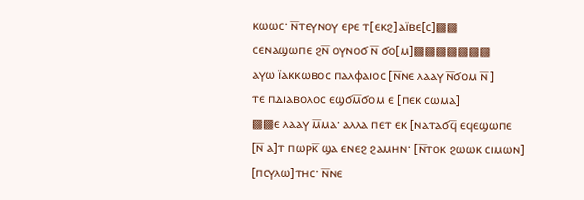ⲕⲱⲱⲥ· ⲛ̅ⲧⲉⲩⲛⲟⲩ ⲉⲣⲉ ⲧ[ⲉⲕϩ]ⲁⲓ̈ⲃⲉ[ⲥ]▩▩
ⲥⲉⲛⲁϣⲱⲡⲉ ϩⲛ̅ ⲟⲩⲛⲟϭ ⲛ̅ ϭⲟ[ⲙ]▩▩▩▩▩▩▩
ⲁⲩⲱ ⲓ̈ⲁⲕⲕⲱⲃⲟⲥ ⲡⲁⲗⲫⲁⲓⲟⲥ [ⲛ̅ⲛⲉ ⲗⲁⲁⲩ ⲛ̅ϭⲟⲙ ⲛ̅]
ⲧⲉ ⲡⲇⲓⲁⲃⲟⲗⲟⲥ ⲉϣϭⲙ̅ϭⲟⲙ ⲉ [ⲡⲉⲕ ⲥⲱⲙⲁ]
▩▩ⲉ ⲗⲁⲁⲩ ⲙ̅ⲙⲁ· ⲁⲗⲗⲁ ⲡⲉⲧ ⲉⲕ [ⲛⲁⲧⲁϭϥ̅ ⲉϥⲉϣⲱⲡⲉ
[ⲛ̅ ⲁ]ⲧ ⲡⲱⲣⲕ̅ ϣⲁ ⲉⲛⲉϩ ϩⲁⲙⲏⲛ· [ⲛ̅ⲧⲟⲕ ϩⲱⲱⲕ ⲥⲓⲙⲱⲛ]
[ⲡⲥⲩⲗⲱ]ⲧⲏⲥ· ⲛ̅ⲛⲉ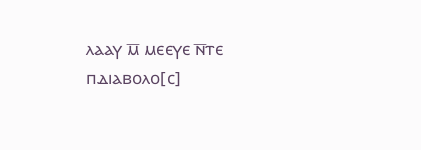ⲗⲁⲁⲩ ⲙ̅ ⲙⲉⲉⲩⲉ ⲛ̅ⲧⲉ ⲡⲇⲓⲁⲃⲟⲗⲟ[ⲥ]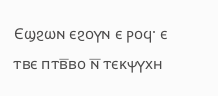Ⲉϣϩⲱⲛ ⲉϩⲟⲩⲛ ⲉ ⲣⲟϥ· ⲉ ⲧⲃⲉ ⲡⲧⲃ̅ⲃⲟ ⲛ̅ ⲧⲉⲕⲯⲩⲭⲏ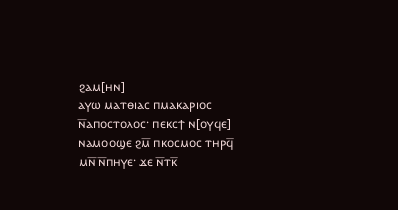ϩⲁⲙ[ⲏⲛ]
ⲁⲩⲱ ⲙⲁⲧⲑⲓⲁⲥ ⲡⲙⲁⲕⲁⲣⲓⲟⲥ ⲛ̅ⲁⲡⲟⲥⲧⲟⲗⲟⲥ· ⲡⲉⲕⲥϯ ⲛ[ⲟⲩϥⲉ]
ⲛⲁⲙⲟⲟϣⲉ ϩⲙ̅ ⲡⲕⲟⲥⲙⲟⲥ ⲧⲏⲣϥ̅ ⲙⲛ̅ ⲛ̅ⲡⲏⲩⲉ· ϫⲉ ⲛ̅ⲧⲕ̅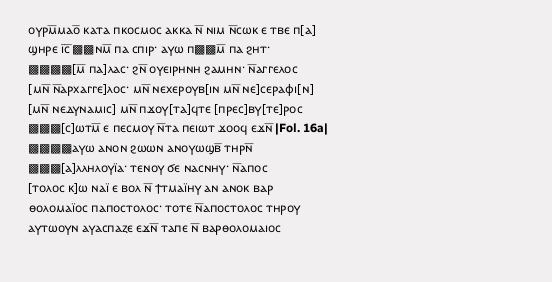ⲟⲩⲣⲙ̅ⲙⲁⲟ̅ ⲕⲁⲧⲁ ⲡⲕⲟⲥⲙⲟⲥ ⲁⲕⲕⲁ ⲛ̅ ⲛⲓⲙ ⲛ̅ⲥⲱⲕ ⲉ ⲧⲃⲉ ⲡ[ⲁ]
ϣⲏⲣⲉ ⲓ̅ⲥ̅▩▩ⲛⲙ̅ ⲡⲁ ⲥⲡⲓⲣ· ⲁⲩⲱ ⲡ▩▩ⲙ̅ ⲡⲁ ϩⲏⲧ·
▩▩▩▩[ⲙ̅ ⲡⲁ]ⲗⲁⲥ· ϩⲛ̅ ⲟⲩⲉⲓⲣⲏⲛⲏ ϩⲁⲙⲏⲛ· ⲛ̅ⲁⲅⲅⲉⲗⲟⲥ
[ⲙⲛ̅ ⲛ̅ⲁⲣⲭⲁⲅⲅⲉ]ⲗⲟⲥ· ⲙⲛ̅ ⲛⲉⲭⲉⲣⲟⲩⲃ[ⲓⲛ ⲙⲛ̅ ⲛⲉ]ⲥⲉⲣⲁⲫⲓ[ⲛ]
[ⲙⲛ̅ ⲛⲉⲇⲩⲛⲁⲙⲓⲥ] ⲙⲛ̅ ⲡϫⲟⲩ[ⲧⲁ]ϥⲧⲉ [ⲡⲣⲉⲥ]ⲃⲩ[ⲧⲉ]ⲣⲟⲥ
▩▩▩[ⲥ]ⲱⲧⲙ̅ ⲉ ⲡⲉⲥⲙⲟⲩ ⲛ̅ⲧⲁ ⲡⲉⲓⲱⲧ ϫⲟⲟϥ ⲉϫⲛ̅ |Fol. 16a|
▩▩▩▩ⲁⲩⲱ ⲁⲛⲟⲛ ϩⲱⲱⲛ ⲁⲛⲟⲩⲱϣⲃ̅ ⲧⲏⲣⲛ̅
▩▩▩[ⲁ]ⲗⲗⲏⲗⲟⲩⲓ̈ⲁ· ⲧⲉⲛⲟⲩ ϭⲉ ⲛⲁⲥⲛⲏⲩ· ⲛ̅ⲁⲡⲟⲥ
[ⲧⲟⲗⲟⲥ ⲕ]ⲱ ⲛⲁⲓ̈ ⲉ ⲃⲟⲗ ⲛ̅ ϯⲧⲙⲁⲓ̈ⲏⲩ ⲁⲛ ⲁⲛⲟⲕ ⲃⲁⲣ
ⲑⲟⲗⲟⲙⲁⲓ̈ⲟⲥ ⲡⲁⲡⲟⲥⲧⲟⲗⲟⲥ· ⲧⲟⲧⲉ ⲛ̅ⲁⲡⲟⲥⲧⲟⲗⲟⲥ ⲧⲏⲣⲟⲩ
ⲁⲩⲧⲱⲟⲩⲛ ⲁⲩⲁⲥⲡⲁⲍⲉ ⲉϫⲛ̅ ⲧⲁⲡⲉ ⲛ̅ ⲃⲁⲣⲑⲟⲗⲟⲙⲁⲓⲟⲥ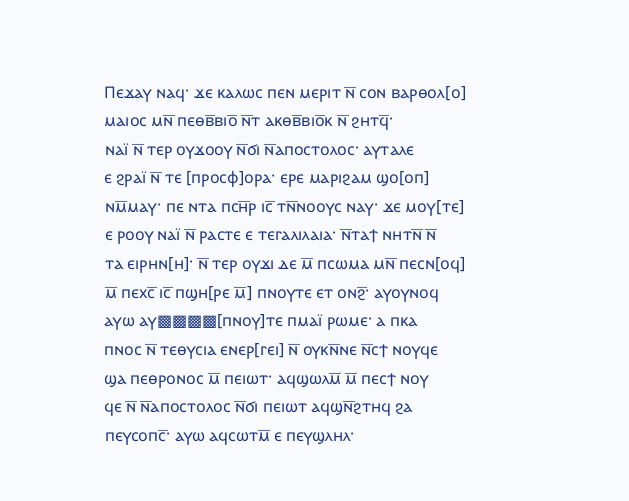Ⲡⲉϫⲁⲩ ⲛⲁϥ· ϫⲉ ⲕⲁⲗⲱⲥ ⲡⲉⲛ ⲙⲉⲣⲓⲧ ⲛ̅ ⲥⲟⲛ ⲃⲁⲣⲑⲟⲗ[ⲟ]
ⲙⲁⲓⲟⲥ ⲙⲛ̅ ⲡⲉⲑⲃ̅ⲃⲓⲟ̅ ⲛ̅ⲧ ⲁⲕⲑⲃ̅ⲃⲓⲟ̅ⲕ ⲛ̅ ϩⲏⲧϥ̅·
ⲛⲁⲓ̈ ⲛ̅ ⲧⲉⲣ ⲟⲩϫⲟⲟⲩ ⲛ̅ϭⲓ ⲛ̅ⲁⲡⲟⲥⲧⲟⲗⲟⲥ· ⲁⲩⲧⲁⲗⲉ
ⲉ ϩⲣⲁⲓ̈ ⲛ̅ ⲧⲉ [ⲡⲣⲟⲥⲫ]ⲟⲣⲁ· ⲉⲣⲉ ⲙⲁⲣⲓϩⲁⲙ ϣⲟ[ⲟⲡ]
ⲛⲙ̅ⲙⲁⲩ· ⲡⲉ ⲛⲧⲁ ⲡⲥⲏ̅ⲣ ⲓⲥ̅ ⲧⲛ̅ⲛⲟⲟⲩⲥ ⲛⲁⲩ· ϫⲉ ⲙⲟⲩ[ⲧⲉ]
ⲉ ⲣⲟⲟⲩ ⲛⲁⲓ̈ ⲛ̅ ⲣⲁⲥⲧⲉ ⲉ ⲧⲉⲅⲁⲗⲓⲗⲁⲓⲁ· ⲛ̅ⲧⲁϯ ⲛⲏⲧⲛ̅ ⲛ̅
ⲧⲁ ⲉⲓⲣⲏⲛ[ⲏ]· ⲛ̅ ⲧⲉⲣ ⲟⲩϫⲓ ⲇⲉ ⲙ̅ ⲡⲥⲱⲙⲁ ⲙⲛ̅ ⲡⲉⲥⲛ[ⲟϥ]
ⲙ̅ ⲡⲉⲭⲥ̅ ⲓⲥ̅ ⲡϣⲏ[ⲣⲉ ⲙ̅] ⲡⲛⲟⲩⲧⲉ ⲉⲧ ⲟⲛϩ̅· ⲁⲩⲟⲩⲛⲟϥ
ⲁⲩⲱ ⲁⲩ▩▩▩▩[ⲡⲛⲟⲩ]ⲧⲉ ⲡⲙⲁⲓ̈ ⲣⲱⲙⲉ· ⲁ ⲡⲕⲁ
ⲡⲛⲟⲥ ⲛ̅ ⲧⲉⲑⲩⲥⲓⲁ ⲉⲛⲉⲣ[ⲅⲉⲓ] ⲛ̅ ⲟⲩⲕⲛ̅ⲛⲉ ⲛ̅ⲥϯ ⲛⲟⲩϥⲉ
ϣⲁ ⲡⲉⲑⲣⲟⲛⲟⲥ ⲙ̅ ⲡⲉⲓⲱⲧ· ⲁϥϣⲱⲗⲙ̅ ⲙ̅ ⲡⲉⲥϯ ⲛⲟⲩ
ϥⲉ ⲛ̅ ⲛ̅ⲁⲡⲟⲥⲧⲟⲗⲟⲥ ⲛ̅ϭⲓ ⲡⲉⲓⲱⲧ ⲁϥϣⲛ̅ϩⲧⲏϥ ϩⲁ
ⲡⲉⲩⲥⲟⲡⲥ̅· ⲁⲩⲱ ⲁϥⲥⲱⲧⲙ̅ ⲉ ⲡⲉⲩϣⲗⲏⲗ·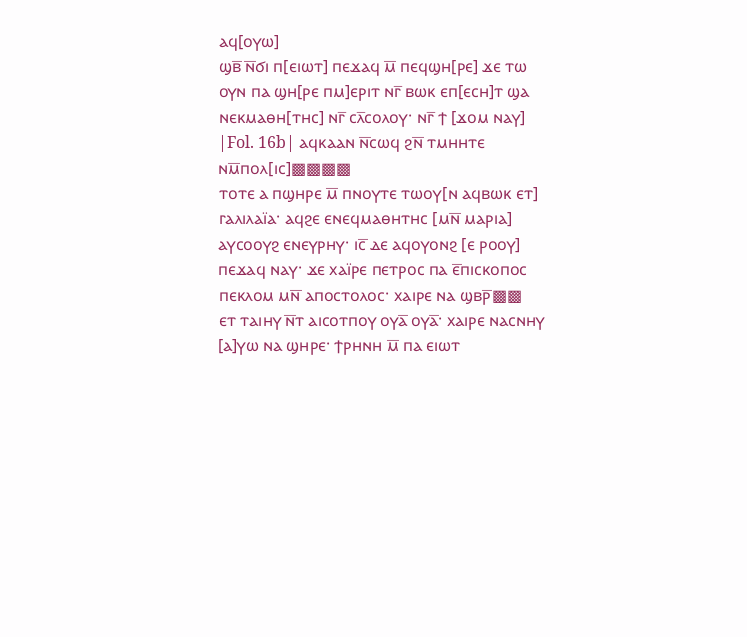ⲁϥ[ⲟⲩⲱ]
ϣⲃ̅ ⲛ̅ϭⲓ ⲡ[ⲉⲓⲱⲧ] ⲡⲉϫⲁϥ ⲙ̅ ⲡⲉϥϣⲏ[ⲣⲉ] ϫⲉ ⲧⲱ
ⲟⲩⲛ ⲡⲁ ϣⲏ[ⲣⲉ ⲡⲙ]ⲉⲣⲓⲧ ⲛⲅ̅ ⲃⲱⲕ ⲉⲡ[ⲉⲥⲏ]ⲧ ϣⲁ
ⲛⲉⲕⲙⲁⲑⲏ[ⲧⲏⲥ] ⲛⲅ̅ ⲥⲗ̅ⲥⲟⲗⲟⲩ· ⲛⲅ̅ ϯ [ϫⲟⲙ ⲛⲁⲩ]
|Fol. 16b| ⲁϥⲕⲁⲁⲛ ⲛ̅ⲥⲱϥ ϩⲛ̅ ⲧⲙⲏⲏⲧⲉ ⲛⲙ̅ⲡⲟⲗ[ⲓⲥ]▩▩▩▩
ⲧⲟⲧⲉ ⲁ ⲡϣⲏⲣⲉ ⲙ̅ ⲡⲛⲟⲩⲧⲉ ⲧⲱⲟⲩ[ⲛ ⲁϥⲃⲱⲕ ⲉⲧ]
ⲅⲁⲗⲓⲗⲁⲓ̈ⲁ· ⲁϥϩⲉ ⲉⲛⲉϥⲙⲁⲑⲏⲧⲏⲥ [ⲙⲛ̅ ⲙⲁⲣⲓⲁ]
ⲁⲩⲥⲟⲟⲩϩ ⲉⲛⲉⲩⲣⲏⲩ· ⲓⲥ̅ ⲇⲉ ⲁϥⲟⲩⲟⲛϩ [ⲉ ⲣⲟⲟⲩ]
ⲡⲉϫⲁϥ ⲛⲁⲩ· ϫⲉ ⲭⲁⲓ̈ⲣⲉ ⲡⲉⲧⲣⲟⲥ ⲡⲁ ⲉ̅ⲡⲓⲥⲕⲟⲡⲟⲥ
ⲡⲉⲕⲗⲟⲙ ⲙⲛ̅ ⲁⲡⲟⲥⲧⲟⲗⲟⲥ· ⲭⲁⲓⲣⲉ ⲛⲁ ϣⲃⲣ̅▩▩
ⲉⲧ ⲧⲁⲓⲏⲩ ⲛ̅ⲧ ⲁⲓⲥⲟⲧⲡⲟⲩ ⲟⲩⲁ̅ ⲟⲩⲁ̅· ⲭⲁⲓⲣⲉ ⲛⲁⲥⲛⲏⲩ
[ⲁ]ⲩⲱ ⲛⲁ ϣⲏⲣⲉ· ϯⲣⲏⲛⲏ ⲙ̅ ⲡⲁ ⲉⲓⲱⲧ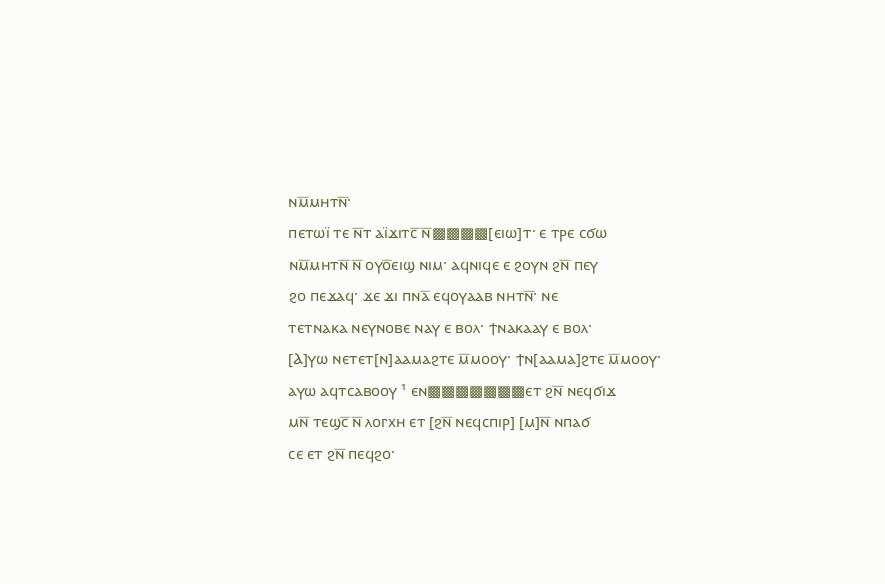ⲛⲙ̅ⲙⲏⲧⲛ̅·
ⲡⲉⲧⲱⲓ̈ ⲧⲉ ⲛ̅ⲧ ⲁⲓ̈ϫⲓⲧⲥ̅ ⲛ̅▩▩▩▩[ⲉⲓⲱ]ⲧ· ⲉ ⲧⲣⲉ ⲥϭⲱ
ⲛⲙ̅ⲙⲏⲧⲛ̅ ⲛ̅ ⲟⲩⲟ̅ⲉⲓϣ ⲛⲓⲙ· ⲁϥⲛⲓϥⲉ ⲉ ϩⲟⲩⲛ ϩⲛ̅ ⲡⲉⲩ
ϩⲟ ⲡⲉϫⲁϥ· ϫⲉ ϫⲓ ⲡⲛⲁ̅ ⲉϥⲟⲩⲁⲁⲃ ⲛⲏⲧⲛ̅· ⲛⲉ
ⲧⲉⲧⲛⲁⲕⲁ ⲛⲉⲩⲛⲟⲃⲉ ⲛⲁⲩ ⲉ ⲃⲟⲗ· ϯⲛⲁⲕⲁⲁⲩ ⲉ ⲃⲟⲗ·
[Ⲁ]ⲩⲱ ⲛⲉⲧⲉⲧ[ⲛ]ⲁⲁⲙⲁϩⲧⲉ ⲙ̅ⲙⲟⲟⲩ· ϯⲛ[ⲁⲁⲙⲁ]ϩⲧⲉ ⲙ̅ⲙⲟⲟⲩ·
ⲁⲩⲱ ⲁϥⲧⲥⲁⲃⲟⲟⲩ ¹ ⲉⲛ▩▩▩▩▩▩▩ⲉⲧ ϩⲛ̅ ⲛⲉϥϭⲓϫ
ⲙⲛ̅ ⲧⲉϣⲥ̅ ⲛ̅ ⲗⲟⲅⲭⲏ ⲉⲧ [ϩⲛ̅ ⲛⲉϥⲥⲡⲓⲣ] [ⲙ]ⲛ̅ ⲛⲡⲁϭ
ⲥⲉ ⲉⲧ ϩⲛ̅ ⲡⲉϥϩⲟ·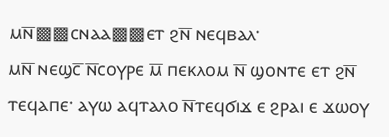ⲙⲛ̅▩▩ⲥⲛⲁⲁ▩▩ⲉⲧ ϩⲛ̅ ⲛⲉϥⲃⲁⲗ·
ⲙⲛ̅ ⲛⲉϣⲥ̅ ⲛ̅ⲥⲟⲩⲣⲉ ⲙ̅ ⲡⲉⲕⲗⲟⲙ ⲛ̅ ϣⲟⲛⲧⲉ ⲉⲧ ϩⲛ̅
ⲧⲉϥⲁⲡⲉ· ⲁⲩⲱ ⲁϥⲧⲁⲗⲟ ⲛ̅ⲧⲉϥϭⲓϫ ⲉ ϩⲣⲁⲓ ⲉ ϫⲱⲟⲩ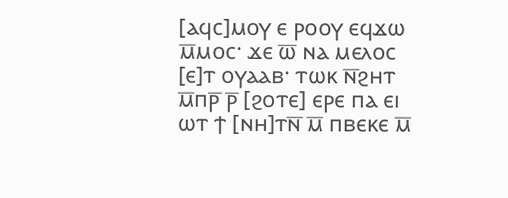[ⲁϥⲥ]ⲙⲟⲩ ⲉ ⲣⲟⲟⲩ ⲉϥϫⲱ ⲙ̅ⲙⲟⲥ· ϫⲉ ⲱ̅ ⲛⲁ ⲙⲉⲗⲟⲥ
[ⲉ]ⲧ ⲟⲩⲁⲁⲃ· ⲧⲱⲕ ⲛ̅ϩⲏⲧ ⲙ̅ⲡⲣ̅ ⲣ̅ [ϩⲟⲧⲉ] ⲉⲣⲉ ⲡⲁ ⲉⲓ
ⲱⲧ ϯ [ⲛⲏ]ⲧⲛ̅ ⲙ̅ ⲡⲃⲉⲕⲉ ⲙ̅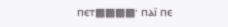ⲡⲉⲧ▩▩▩▩· ⲡⲁⲓ̈ ⲡⲉ